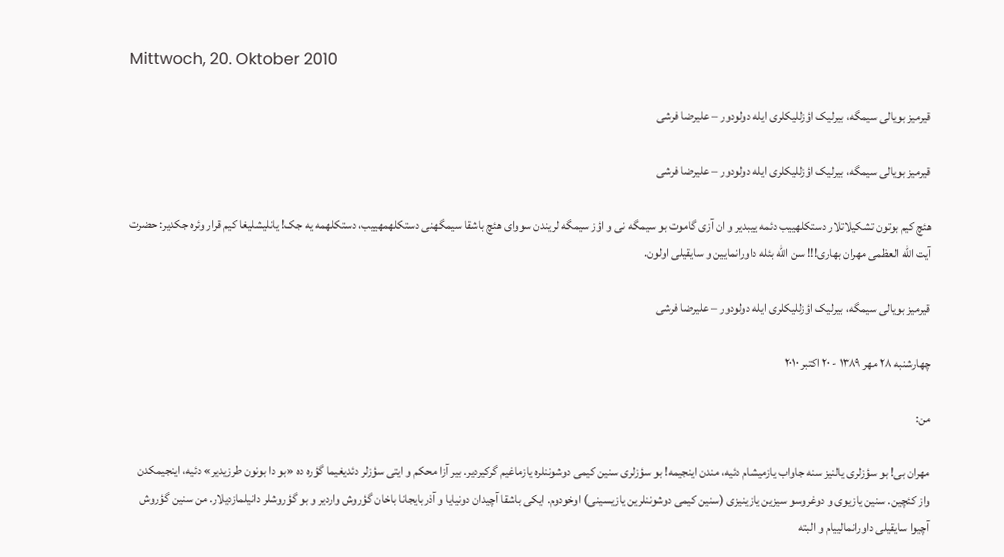Mittwoch, 20. Oktober 2010

قیرمیز بویالی سیمگه، بیرلیک اؤزللیکلری ایله دولودور – علیرضا فرشی

قیرمیز بویالی سیمگه، بیرلیک اؤزللیکلری ایله دولودور – علیرضا فرشی

هئچ کیم بوتون تشکیلاتلار دستکلهییب دئمه ییبدیر و ان آزی گاموت بو سیمگه نی و اؤز سیمگه لریندن سووای هئچ باشقا سیمگهنی دستکلهمهییب، دستکلهمه یه جک! یانلیشلیغا کیم قرار وئره جکدیر: حضرت آیت الله العظمی مهران بهاری!!! سن الله بئله داورانمایین و سایقیلی اولون.

قیرمیز بویالی سیمگه، بیرلیک اؤزللیکلری ایله دولودور – علیرضا فرشی

چهارشنبه ۲٨ مهر ۱٣٨۹ - ۲۰ اکتبر ۲۰۱۰

من:

مهران بی! بو سؤزلری یالنیز سنه جاواب یازمیشام دئیه، مندن اینجیمه! بو سؤزلری سنین کیمی دوشوننلره یازماغیم گرکیردیر. بیر آزا محکم و ایتی سؤزلر دئدیغیما گؤره ده «بو دا بونون طرزیدیر» دئیه، اینجیمکدن واز کئچین. سنین یازیوی و دوغروسو سیزین یازینیزی (سنین کیمی دوشوننلرین یازیسینی) اوخودوم. ایکی باشقا آچیدان دونیایا و آذربایجانا باخان گؤروش واردیر و بو گؤروشلر دانیلمازدیلار. من سنین گؤروش آچیوا سایقیلی داورانمالییام و البته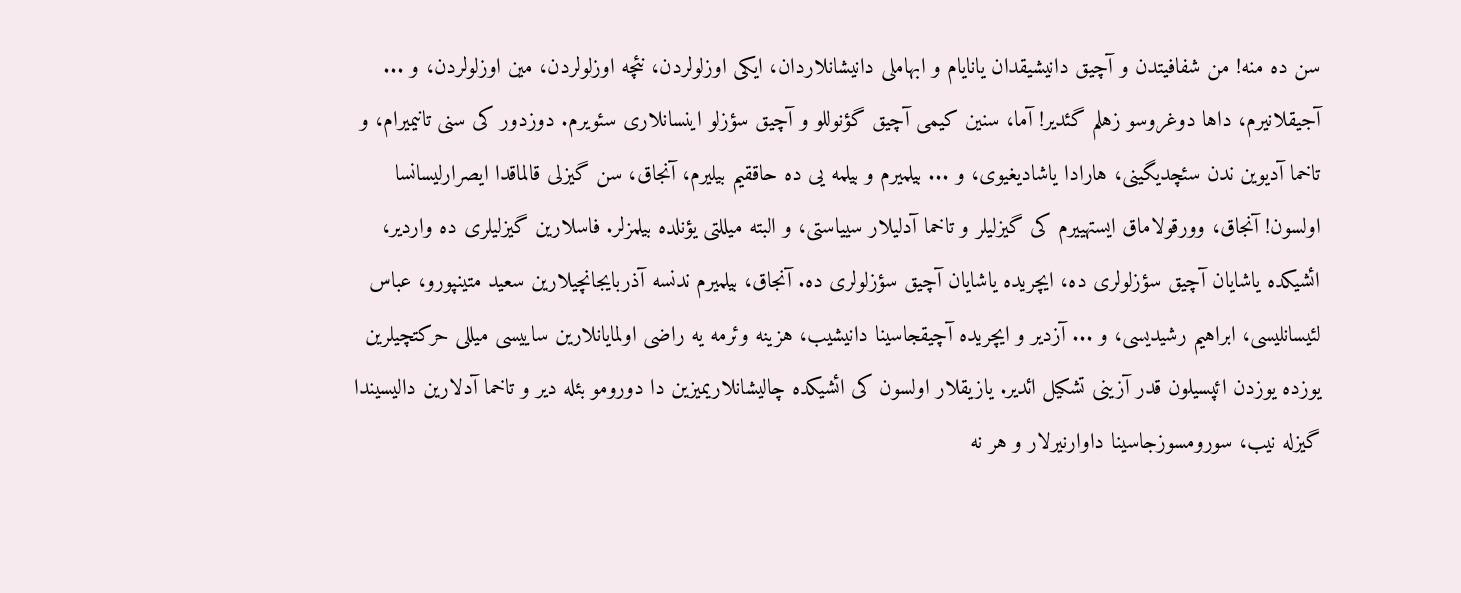سن ده منه! من شفافیتدن و آچیق دانیشیقدان یانایام و ابهاملی دانیشانلاردان، ایکی اوزلولردن، نئچه اوزلولردن، مین اوزلولردن، و ... آجیقلانیرم، داها دوغروسو زهلم گئدیر! آما، سنین کیمی آچیق گؤنوللو و آچیق سؤزلو اینسانلاری سئویرم. دوزدور کی سنی تانیمیرام، و تاخما آدیوین ندن سئچدیگینی، هارادا یاشادیغیوی، و ... بیلمیرم و بیلمه یی ده حاققیم بیلیرم، آنجاق، سن گیزلی قالماقدا ایصرارلیسانسا اولسون! آنجاق، وورقولاماق ایستهییرم کی گیزلیلر و تاخما آدلیلار سییاستی، و البته میللتی یؤنلده بیلمزلر. فاسلارین گیزلیلری ده واردیر، ائشیکده یاشایان آچیق سؤزلولری ده، ایچریده یاشایان آچیق سؤزلولری ده. آنجاق، بیلمیرم ندنسه آذربایجانچیلارین سعید متینپورو، عباس لئیسانلیسی، ابراهیم رشیدیسی، و ... آزدیر و ایچریده آچیقجاسینا دانیشیب، هزینه وئرمه یه راضی اولمایانلارین ساییسی میللی حرکتچیلرین یوزده یوزدن ائپسیلون قدر آزینی تشکیل ائدیر. یازیقلار اولسون کی ائشیکده چالیشانلاریمیزین دا دورومو بئله دیر و تاخما آدلارین دالیسیندا گیزله نیب، سورومسوزجاسینا داوارنیرلار و هر نه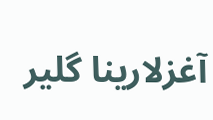آغزلارینا گلیر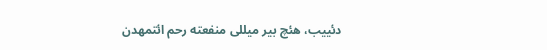دئییب، هئچ بیر میللی منفعته رحم ائتمهدن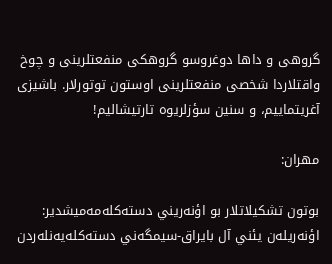گروهی و داها دوغروسو گروهکی منفعتلرینی و چوخ واقتلاردا شخصی منفعتلرینی اوستون توتورلار. باشیزی آغریتماییم، و سنین سؤزلریوه تارتیشالیم!

مهران:

بوتون تشكيلاتلار بو اؤنه‌ريني دسته‌كله‌مه‌ميشدير: اؤنه‌ريله‌ن يئني آل بايراق-سيمگه‌ني دسته‌كله‌يه‌نله‌رد‌ن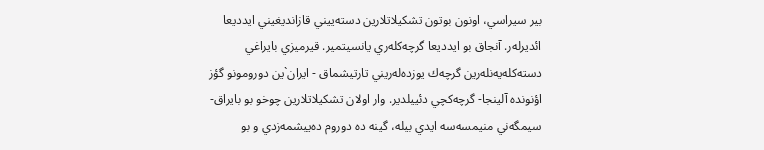بير سيراسي، اونون بوتون تشكيلاتلارين دسته‌ييني قازانديغيني ايدديعا ائديرله‌‌ر. آنجاق بو ايدديعا گرچه‌كله‌ري يانسيتمير. قيرميزي بايراغي دسته‌كله‌يه‌نله‌رين گرچه‌ك يوزده‌له‌ريني تارتيشماق - ايران`ين دورومونو گؤز اؤنونده آلينجا- گرچه‌كچي دئييلدير. وار اولان تشكيلاتلارين چوخو بو بايراق-سيمگه‌ني منيمسه‌سه ايدي بيله، گينه ده دوروم ده‌ييشمه‌زدي و بو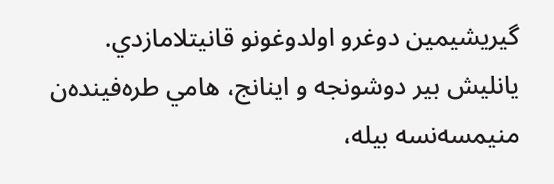گيريشيمين دوغرو اولدوغونو قانيتلامازدي. يانليش بير دوشونجه و اينانج، هامي طره‌فينده‌ن منيمسه‌نسه بيله،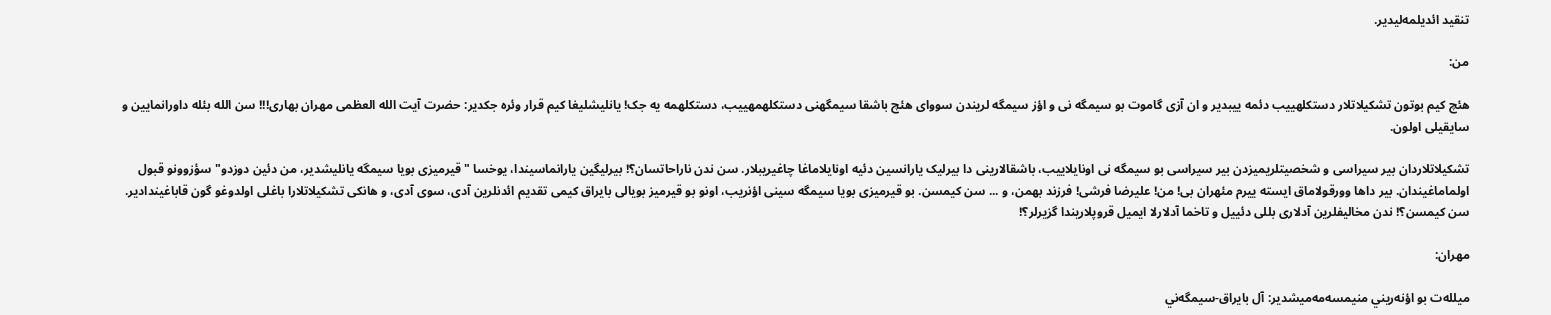تنقيد ائديلمه‌ليدير.

من:

هئچ کیم بوتون تشکیلاتلار دستکلهییب دئمه ییبدیر و ان آزی گاموت بو سیمگه نی و اؤز سیمگه لریندن سووای هئچ باشقا سیمگهنی دستکلهمهییب، دستکلهمه یه جک! یانلیشلیغا کیم قرار وئره جکدیر: حضرت آیت الله العظمی مهران بهاری!!! سن الله بئله داورانمایین و سایقیلی اولون.

تشکیلاتلاردان بیر سیراسی و شخصیتلریمیزدن بیر سیراسی بو سیمگه نی اونایلاییب، باشقالارینی دا بیرلیک یارانسین دئیه اونایلاماغا چاغیریبلار. سن ندن ناراحاتسان؟! بیرلیگین یارانماسیندا، یوخسا "قیرمیزی بویا سیمگه یانلیشدیر، من دئین دوزدو" سؤزوونو قبول اولماماغیندان. بیر داها وورقولاماق ایسته ییرم مئهران بی! من! علیرضا فرشی! فرزند بهمن، و ... سن کیمسن. بو قیرمیزی بویا سیمگه سینی اؤنریب، اونو بو قیرمیز بویالی بایراق کیمی تقدیم ائدنلرین آدی، سوی آدی، و هانکی تشکیلاتلارا باغلی اولدوغو گون قاباغیندادیر. سن کیمسن؟! ندن مخالیفلرین آدلاری بللی دئییل و تاخما آدلارلا ایمیل قروپلاریندا گزیرلر؟!

مهران:

ميلله‌ت بو اؤنه‌ريني منيمسه‌مه‌ميشدير: آل بايراق-سيمگه‌ني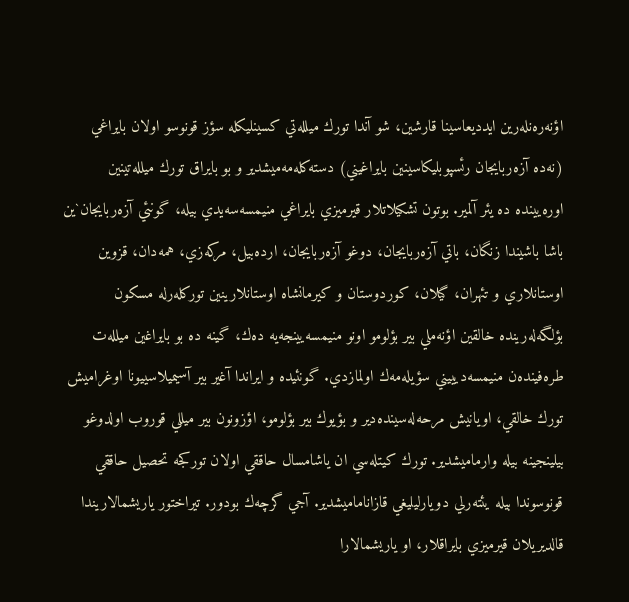اؤنه‌ره‌نله‌رين ايدديعاسينا قارشين، شو آندا تورك ميلله‌تي كسينليكله سؤز قونوسو اولان بايراغي (نه‌ده آزه‌ربايجان رئسپوبليكاسينين بايراغيني) دسته‌كله‌مه‌ميشدير و بو بايراق تورك ميلله‌تينين اوره‌يينده ده يئر آلمير. بوتون تشكيلاتلار قيرميزي بايراغي منيمسه‌سه‌يدي بيله، گونئي آزه‌ربايجان`ين باشا باشيندا زنگان، باتي آزه‌ربايجان، دوغو آزه‌ربايجان، ارده‌بيل، مركه‌زي، همه‌دان، قزوين اوستانلاري و تئهران، گيلان، كوردوستان و كيرمانشاه اوستانلارينين توركله‌رله مسكون بؤلگه‌له‌رينده خالقين اؤنه‌ملي بير بؤلومو اونو منيمسه‌يينجه‌يه ده‌ك، گينه ده بو بايراغين ميلله‌ت طره‌فينده‌ن منيمسه‌ديييني سؤيله‌مه‌ك اولمازدي. گونئيده و ايراندا آغير بير آسيميلاسييونا اوغراميش تورك خالقي، اويانيش مرحه‌له‌سينده‌دير و بؤيوك بير بؤلومو، اؤزونون بير ميللي قوروب اولدوغو بيلينجينه بيله وارماميشدير. تورك كيتله‌سي ان ياشامسال حاققي اولان توركجه تحصيل حاققي قونوسوندا بيله يئته‌رلي دويارليليغي قازاناماميشدير. آجي گرچه‌ك بودور. تيراختور ياريشمالاريندا قالديريلان قيرميزي بايراقلار، او ياريشمالارا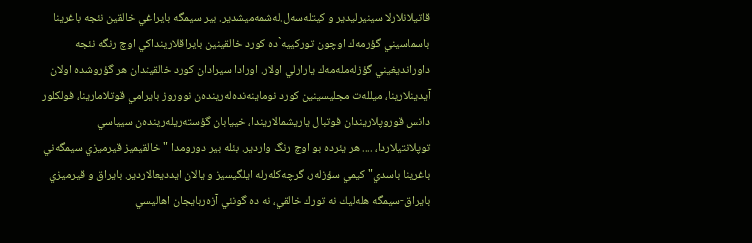قاتيلانلارلا سينيرليدير و كيتله‌سه‌ل.له‌شمه‌ميشدير. بير سيمگه بايراغي خالقين نئجه باغرينا باسماسيني گؤرمه‌ك اوچون توركييه`ده كورد خالقينين بايراقلارينداكي اوچ رنگه نئجه داورانديغيني گؤزله‌مله‌مه‌ك يارارلي اولار. اورادا سيرادان كورد خالقيندان هر گؤروشده اولان آيدينلارينا، ميلله‌ت مجليسينين كورد نوماينه‌نده‌له‌رينده‌ن نووروز بايرامي قوتلامارينا، فولكلور دانس قوروپلاريندان فوتبال ياريشمالاريندا، خييابان گؤسته‌ريله‌رينده‌ن سيياسي توپلانتيلاردا، .... هر يئرده بو اوچ رنگ واردير. بئله بير دورومدا "خالقيميز قيرميزي سيمگه‌ني باغرينا باسدي" كيمي سؤزله‌ر، گرچه‌كله‌رله ايلگيسيز و يالان ايدديعالاردير. بايراق و قيرميزي بايراق-سيمگه هله‌ليك نه تورك خالقي، نه ده گونئي آزه‌ربايجان اهاليسي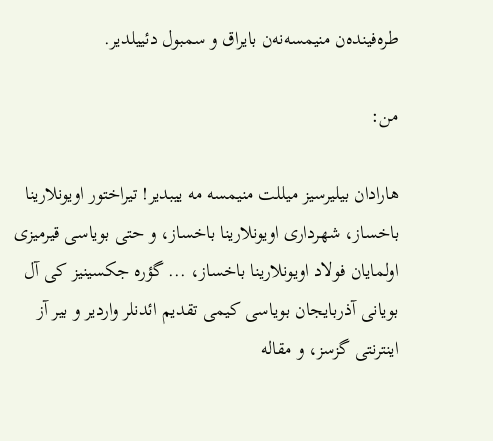طره‌فينده‌ن منيمسه‌نه‌ن بايراق و سمبول دئييلدير.

من:

هارادان بیلیرسیز میللت منیمسه مه ییبدیر! تیراختور اویونلارینا باخساز، شهرداری اویونلارینا باخساز، و حتی بویاسی قیرمیزی اولمایان فولاد اویونلارینا باخساز، ... گؤره جکسینیز کی آل بویانی آذربایجان بویاسی کیمی تقدیم ائدنلر واردیر و بیر آز اینترنتی گزسز، و مقاله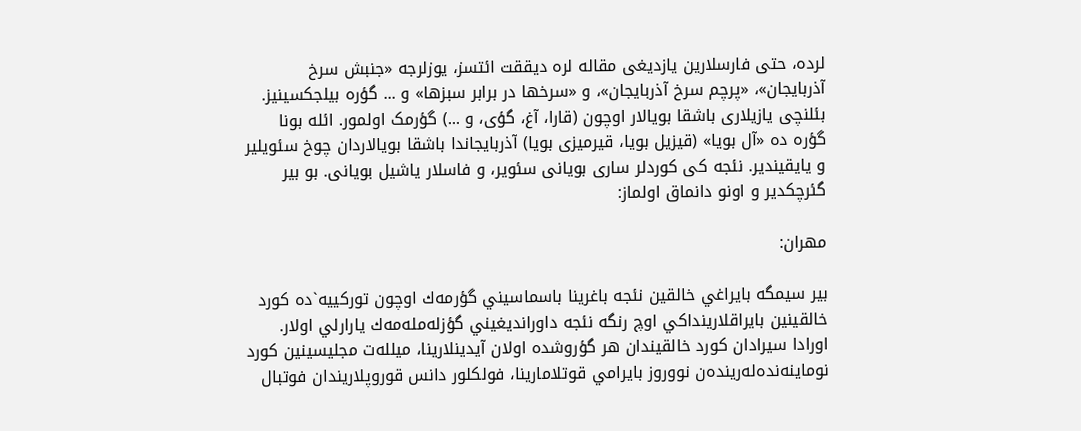لرده، حتی فارسلارین یازدیغی مقاله لره دیققت ائتسز، یوزلرجه «جنبش سرخ آذربایجان»، «پرچم سرخ آذربایجان»، و «سرخها در برابر سبزها» و ... گؤره بیلجکسینیز. بئلنچی یازیلاری باشقا بویالار اوچون (قارا، آغ، گؤی، و ...) گؤرمک اولمور. ائله بونا گؤره ده «آل بویا» (قیزیل بویا، قیرمیزی بویا) آذربایجاندا باشقا بویالاردان چوخ سئویلیر و یایقیندیر. نئجه کی کوردلر ساری بویانی سئویر، و فاسلار یاشیل بویانی. بو بیر گئرچکدیر و اونو دانماق اولماز:

مهران:

بير سيمگه بايراغي خالقين نئجه باغرينا باسماسيني گؤرمه‌ك اوچون توركييه`ده كورد خالقينين بايراقلارينداكي اوچ رنگه نئجه داورانديغيني گؤزله‌مله‌مه‌ك يارارلي اولار. اورادا سيرادان كورد خالقيندان هر گؤروشده اولان آيدينلارينا، ميلله‌ت مجليسينين كورد نوماينه‌نده‌له‌رينده‌ن نووروز بايرامي قوتلامارينا، فولكلور دانس قوروپلاريندان فوتبال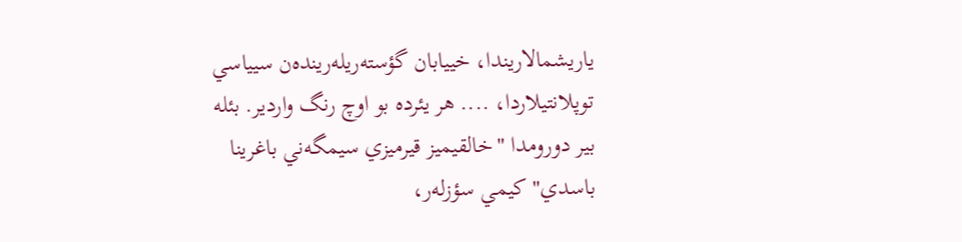ياريشمالاريندا، خييابان گؤسته‌ريله‌رينده‌ن سيياسي توپلانتيلاردا، .... هر يئرده بو اوچ رنگ واردير. بئله بير دورومدا "خالقيميز قيرميزي سيمگه‌ني باغرينا باسدي" كيمي سؤزله‌ر،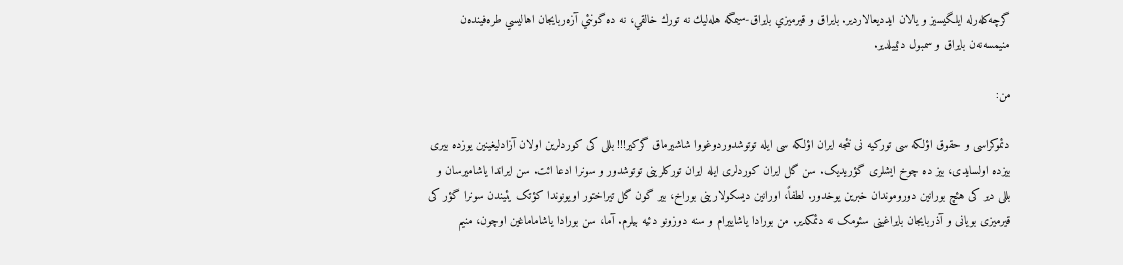گرچه‌كله‌رله ايلگيسيز و يالان ايدديعالاردير. بايراق و قيرميزي بايراق-سيمگه هله‌ليك نه تورك خالقي، نه ده گونئي آزه‌ربايجان اهاليسي طره‌فينده‌ن منيمسه‌نه‌ن بايراق و سمبول دئييلدير.

من:

دئموکراسی و حقوق اؤلکه سی تورکیه نی نئجه ایران اؤلکه سی ایله توتوشدوردوغووا شاشیرماق گرکیر!!! بللی کی کوردلرین اولان آزادلیغینین یوزده بیری بیزده اولسایدی، بیز ده چوخ ایشلری گؤریدیک. سن گل ایران کوردلری ایله ایران تورکلرینی توتوشدور و سونرا ادعا ائت. سن ایراندا یاشامیرسان و بللی دیر کی هئچ بورانین دوروموندان خبرین یوخدور. لطفاً، اورانین دیسکولارینی بوراخ، بیر گون گل تیراختور اویونوندا کؤتک یئیندن سونرا گؤر کی قیرمیزی بویانی و آذربایجان بایراغینی سئومک نه دئمکدیر. من بورادا یاشاییرام و سنه دوزونو دئیه بیلرم. آما، سن بورادا یاشاماماغین اوچون، منیم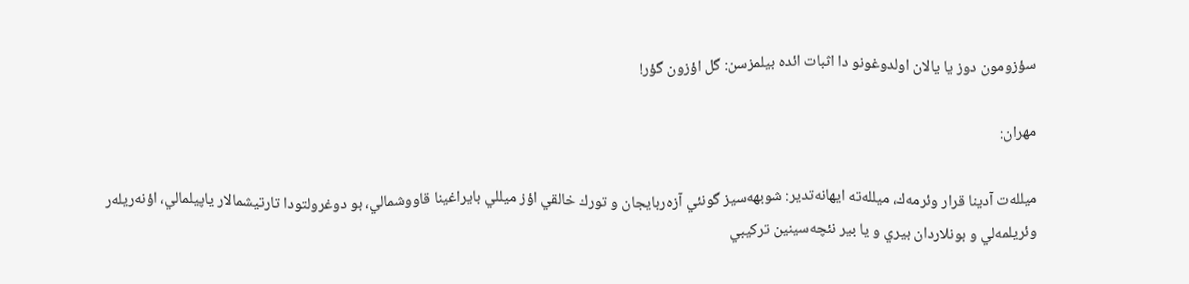سؤزومون دوز یا یالان اولدوغونو دا اثبات ائده بیلمزسن: گل اؤزون گؤر!

مهران:

ميلله‌ت آدينا قرار وئرمه‌ك، ميلله‌ته ايهانه‌تدير: شوبهه‌سيز گونئي آزه‌ربايجان و تورك خالقي اؤز ميللي بايراغينا قاووشمالي، بو دوغرولتودا تارتيشمالار ياپيلمالي، اؤنه‌ريله‌ر وئريلمه‌لي و بونلاردان بيري و يا بير نئچه‌سينين تركيبي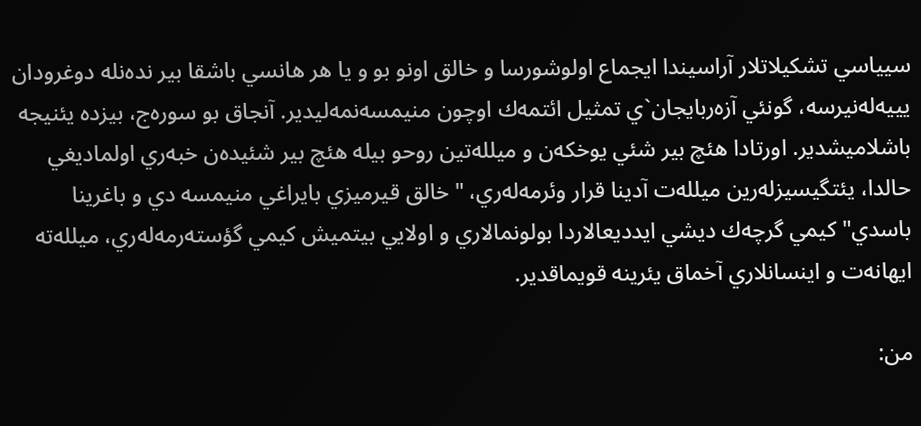سيياسي تشكيلاتلار آراسيندا ايجماع اولوشورسا و خالق اونو بو و يا هر هانسي باشقا بير نده‌نله دوغرودان يييه‌له‌نيرسه، گونئي آزه‌ربايجان`ي تمثيل ائتمه‌ك اوچون منيمسه‌نمه‌ليدير. آنجاق بو سوره‌ج، بيزده يئنيجه باشلاميشدير. اورتادا هئچ بير شئي يوخكه‌ن و ميلله‌تين روحو بيله هئچ بير شئيده‌ن خبه‌ري اولماديغي حالدا، يئتگيسيزله‌رين ميلله‌ت آدينا قرار وئرمه‌له‌ري، "خالق قيرميزي بايراغي منيمسه دي و باغرينا باسدي" كيمي گرچه‌ك ديشي ايدديعالاردا بولونمالاري و اولايي بيتميش كيمي گؤسته‌رمه‌له‌ري، ميلله‌ته ايهانه‌ت و اينسانلاري آخماق يئرينه قويماقدير.

من: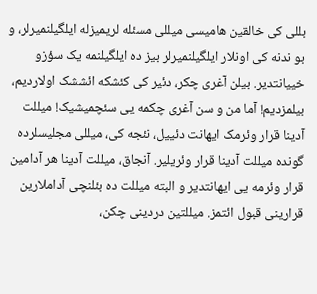بللی کی خالقین هامیسی میللی مسئله لریمیزله ایلگیلنمیرلر، و بو ندنه کی اونلار ایلگیلنمیرلر بیز ده ایلگیلنمه یک سؤزو خییانتدیر. بیلن آغری چکر، دئیر کی کئشکه ائششک اولاردیم، بیلمزدیم! آما من و سن آغری چکمه یی سئچمیشیک! میللت آدینا قرار وئرمک ایهانت دئییل، نئجه کی، میللی مجلیسلرده گونده میللت آدینا قرار وئریلیر. آنجاق، میللت آدینا هر آدامین قرار وئرمه یی ایهانتدیر و البته میللت ده بئلنچی آداملارین قرارینی قبول ائتمز. میللتین دردینی چکن،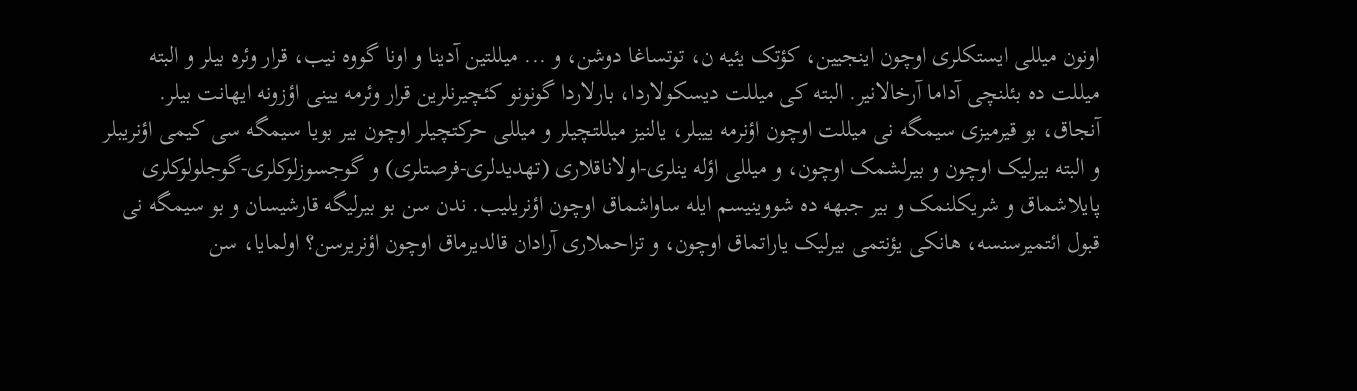اونون میللی ایستکلری اوچون اینجیین، کؤتک یئیه ن، توتساغا دوشن، و ... میللتین آدینا و اونا گووه نیب، قرار وئره بیلر و البته میللت ده بئلنچی آداما آرخالانیر. البته کی میللت دیسکولاردا، بارلاردا گونونو کئچیرنلرین قرار وئرمه یینی اؤزونه ایهانت بیلر. آنجاق، بو قیرمیزی سیمگه نی میللت اوچون اؤنرمه ییبلر، یالنیز میللتچیلر و میللی حرکتچیلر اوچون بیر بویا سیمگه سی کیمی اؤنریبلر و البته بیرلیک اوچون و بیرلشمک اوچون، و میللی اؤله ینلری-اولاناقلاری (تهدیدلری-فرصتلری) و گوجسوزلوکلری-گوجلولوکلری پایلاشماق و شریکلنمک و بیر جبهه ده شووینیسم ایله ساواشماق اوچون اؤنریلیب. ندن سن بو بیرلیگه قارشیسان و بو سیمگه نی قبول ائتمیرسنسه، هانکی یؤنتمی بیرلیک یاراتماق اوچون، و تزاحملاری آرادان قالدیرماق اوچون اؤنریرسن؟ اولمایا، سن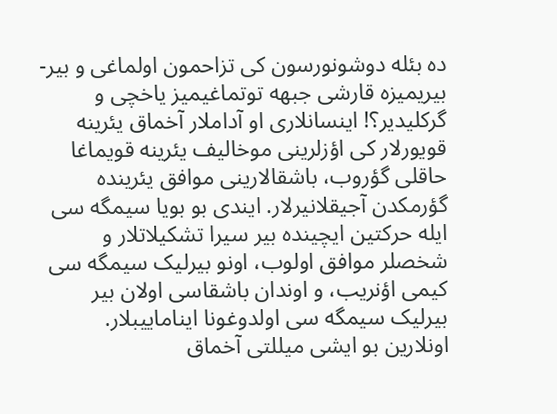ده بئله دوشونورسون کی تزاحمون اولماغی و بیر-بیریمیزه قارشی جبهه توتماغیمیز یاخچی و گرکلیدیر؟! اینسانلاری او آداملار آخماق یئرینه قویورلار کی اؤزلرینی موخالیف یئرینه قویماغا حاقلی گؤروب، باشقالارینی موافق یئرینده گؤرمکدن آجیقلانیرلار. ایندی بو بویا سیمگه سی ایله حرکتین ایچینده بیر سیرا تشکیلاتلار و شخصلر موافق اولوب، اونو بیرلیک سیمگه سی کیمی اؤنریب، و اوندان باشقاسی اولان بیر بیرلیک سیمگه سی اولدوغونا ایناماییبلار. اونلارین بو ایشی میللتی آخماق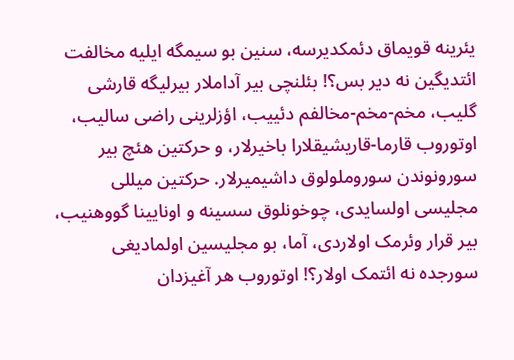یئرینه قویماق دئمکدیرسه، سنین بو سیمگه ایلیه مخالفت ائتدیگین نه دیر بس؟! بئلنچی بیر آداملار بیرلیگه قارشی گلیب، مخم-مخم-مخالفم دئییب، اؤزلرینی راضی سالیب، اوتوروب قارما-قاریشیقلارا باخیرلار، و حرکتین هئچ بیر سورونوندن سوروملولوق داشیمیرلار. حرکتین میللی مجلیسی اولسایدی، چوخونلوق سسینه و اونایینا گووهنیب، بیر قرار وئرمک اولاردی، آما، بو مجلیسین اولمادیغی سورجده نه ائتمک اولار؟! اوتوروب هر آغیزدان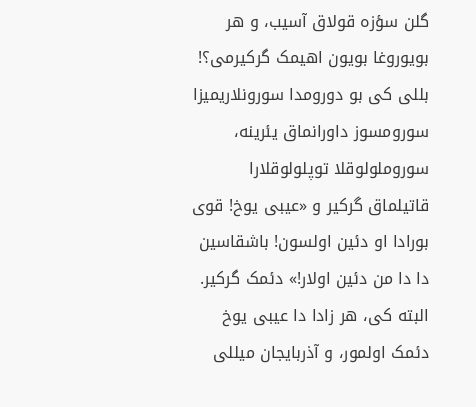گلن سؤزه قولاق آسیب، و هر بویوروغا بویون اهیمک گرکیرمی؟! بللی کی بو دورومدا سورونلاریمیزا سورومسوز داورانماق یئرینه، سوروملولوقلا توپلولوقلارا قاتیلماق گرکیر و «عیبی یوخ! قوی بورادا او دئین اولسون! باشقاسین دا دا من دئین اولار!» دئمک گرکیر. البته کی، هر زادا دا عیبی یوخ دئمک اولمور، و آذربایجان میللی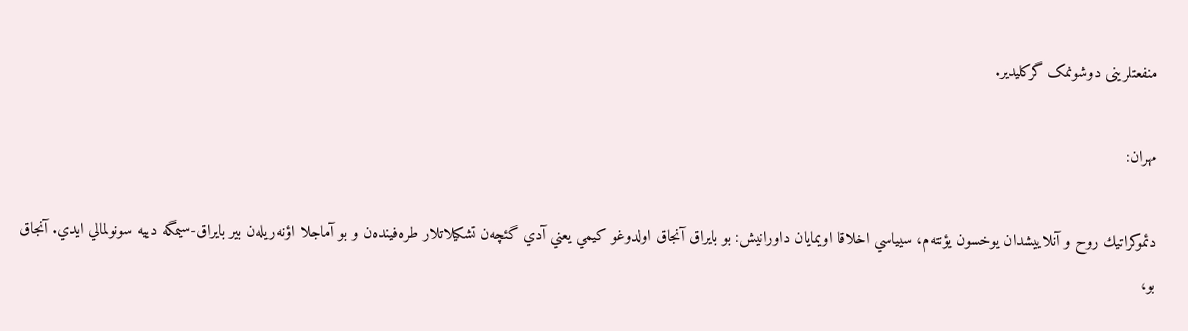منفعتلرینی دوشونمک گرکلیدیر.

مهران:

دئموكراتيك روح و آنلاييشدان يوخسون يؤنته‌م، سيياسي اخلاقا اويمايان داورانيش: بو بايراق آنجاق اولدوغو كيمي يعني آدي گئچه‌ن تشكيلاتلار طره‌فينده‌ن و بو آماجلا اؤنه‌ريله‌ن بير بايراق-سيمگه دييه سونولمالي ايدي. آنجاق بو،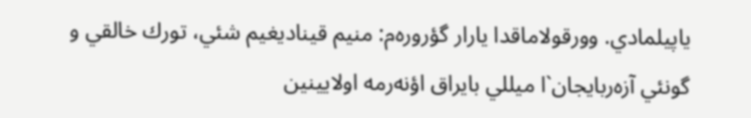ياپيلمادي. وورقولاماقدا يارار گؤروره‌م: منيم قيناديغيم شئي، تورك خالقي و گونئي آزه‌ربايجان`ا ميللي بايراق اؤنه‌رمه اولايينين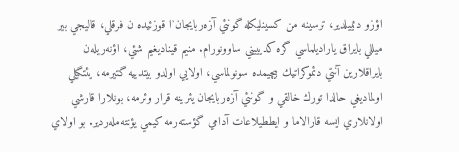اؤزو دئييلدير، ترسينه من كسينليكله گونئي آزه‌ربايجان`ا قوزئيده ن فرقلي، قاليجي بير ميللي بايراق ياراديلماسي گره كديييني ساوونورام. منيم قيناديغيم شئي، اؤنه‌ريله‌ن بايراقلارين آنتي دئموكراتيك بيچيمده سونولماسي، اولايي اولدو بيتدييه گتيرمه‌، يئتگيلي اولماديغي حالدا تورك خالقي و گونئي آزه‌ربايجان يئرينه قرار وئرمه‌، بونلارا قارشي اولانلاري ايسه قارالاما و ايططيلاعات آدامي گؤسته‌رمه كيمي يؤنته‌مله‌ردير. بو اولاي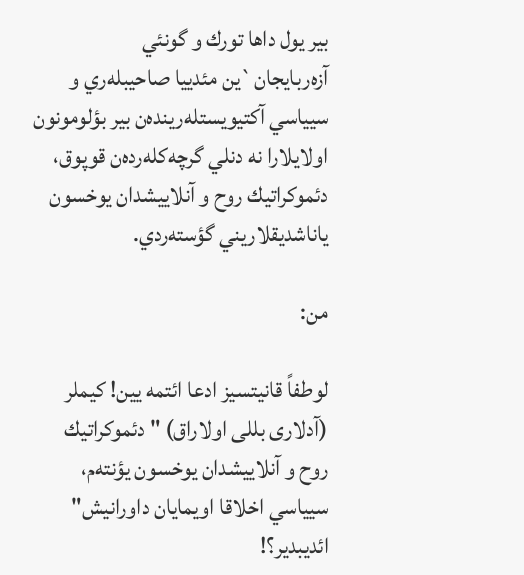بير يول داها تورك و گونئي آزه‌ربايجان`ين مئدييا صاحيبله‌ري و سيياسي آكتيويستله‌رينده‌ن بير بؤلومونون اولايلارا نه دنلي گرچه‌كله‌رده‌ن قوپوق، دئموكراتيك روح و آنلاييشدان يوخسون ياناشديقلاريني گؤسته‌ردي.

من:

لوطفاً قانیتسیز ادعا ائتمه یین! کیملر (آدلاری بللی اولاراق) " دئموكراتيك روح و آنلاييشدان يوخسون يؤنته‌م، سيياسي اخلاقا اويمايان داورانيش" ائدیبدیر؟!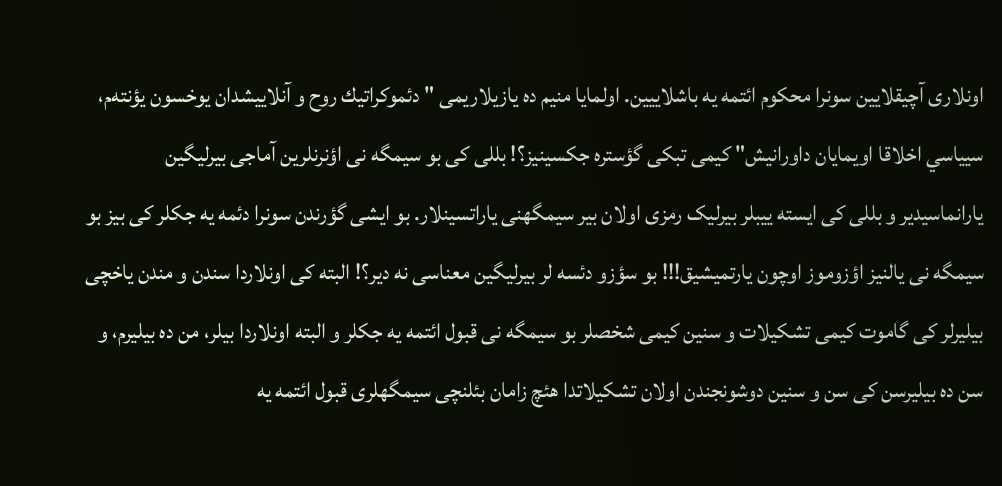اونلاری آچیقلایین سونرا محکوم ائتمه یه باشلاییین. اولمایا منیم ده یازیلاریمی " دئموكراتيك روح و آنلاييشدان يوخسون يؤنته‌م، سيياسي اخلاقا اويمايان داورانيش" کیمی تبکی گؤستره جکسینیز؟! بللی کی بو سیمگه نی اؤنرنلرین آماجی بیرلیگین یارانماسیدیر و بللی کی ایسته ییبلر بیرلیک رمزی اولان بیر سیمگهنی یاراتسینلار. بو ایشی گؤرندن سونرا دئمه یه جکلر کی بیز بو سیمگه نی یالنیز اؤزوموز اوچون یارتمیشیق!!! بو سؤزو دئسه لر بیرلیگین معناسی نه دیر؟! البته کی اونلاردا سندن و مندن یاخچی بیلیرلر کی گاموت کیمی تشکیلات و سنین کیمی شخصلر بو سیمگه نی قبول ائتمه یه جکلر و البته اونلاردا بیلر، من ده بیلیرم، و سن ده بیلیرسن کی سن و سنین دوشونجندن اولان تشکیلاتدا هئچ زامان بئلنچی سیمگهلری قبول ائتمه یه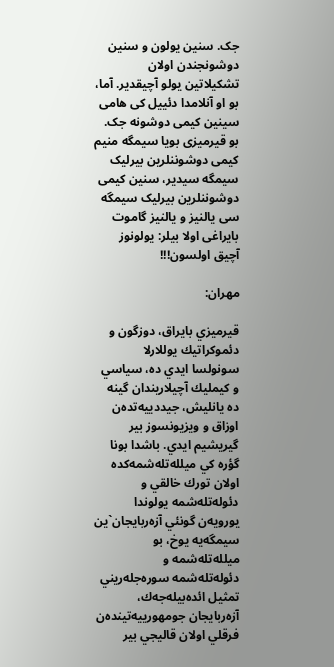جک. سنین یولون و سنین دوشونجندن اولان تشکیلاتین یولو آچیقدیر. آما، بو او آنلامدا دئییل کی هامی سینین کیمی دوشونه جک. بو قیرمیزی بویا سیمگه منیم کیمی دوشوننلرین بیرلیک سیمگه سیدیر، سنین کیمی دوشوننلرین بیرلیک سیمگه سی یالنیز و یالنیز گاموت بایراغی اولا بیلر: یولونوز آچیق اولسون!!!

مهران:

قيرميزي بايراق، دوزگون و دئموكراتيك يوللارلا سونولسا ايدي ده، سياسي و كيمليك آچيلاريندان گينه ده يانليش، جيددييه‌تده‌ن اوزاق و ويزيونسوز بير گيريشيم ايدي. باشدا بونا گؤره كي ميلله‌تله‌شمه‌كده اولان تورك خالقي و دئوله‌تله‌شمه يولوندا يورويه‌ن گونئي آزه‌ربايجان`ين سيمگه‌يه يوخ، بو ميلله‌تله‌شمه و دئوله‌تله‌شمه سوره‌جله‌ريني تمثيل ائده‌بيله‌جه‌ك، آزه‌ربايجان جومهورييه‌تينده‌ن فرقلي اولان قاليجي بير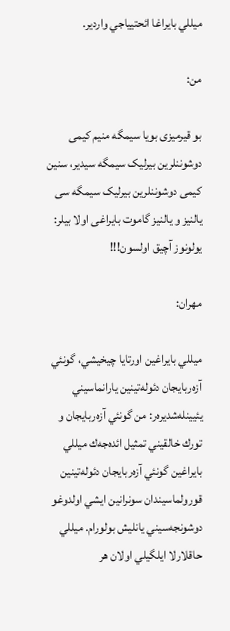ميللي بايراغا ائحتيياجي واردير.

من:

بو قیرمیزی بویا سیمگه منیم کیمی دوشوننلرین بیرلیک سیمگه سیدیر، سنین کیمی دوشوننلرین بیرلیک سیمگه سی یالنیز و یالنیز گاموت بایراغی اولا بیلر: یولونوز آچیق اولسون!!!

مهران:

ميللي بايراغين اورتايا چيخيشي، گونئي آزه‌ربايجان دئوله‌تينين يارانماسيني يئيينله‌شديره‌ر: من گونئي آزه‌ربايجان و تورك خالقيني تمثيل ائده‌جه‌ك ميللي بايراغين گونئي آزه‌ربايجان دئوله‌تينين قورولماسيندان سونرانين ايشي اولدوغو دوشونجه‌سيني يانليش بولورام. ميللي حاقلارلا ايلگيلي اولان هر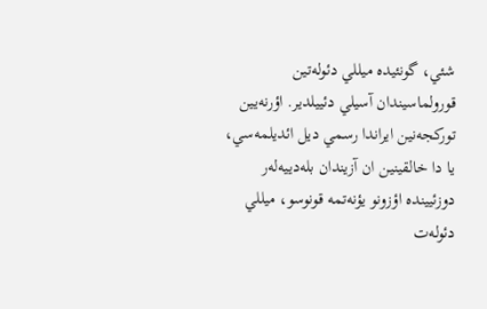شئي، گونئيده ميللي دئوله‌تين قورولماسيندان آسيلي دئييلدير. اؤرنه‌يين توركجه‌نين ايراندا رسمي ديل ائديلمه‌سي، يا دا خالقينين ان آزيندان بله‌دييه‌له‌ر دوزئيينده اؤزونو يؤنه‌تمه قونوسو، ميللي دئوله‌ت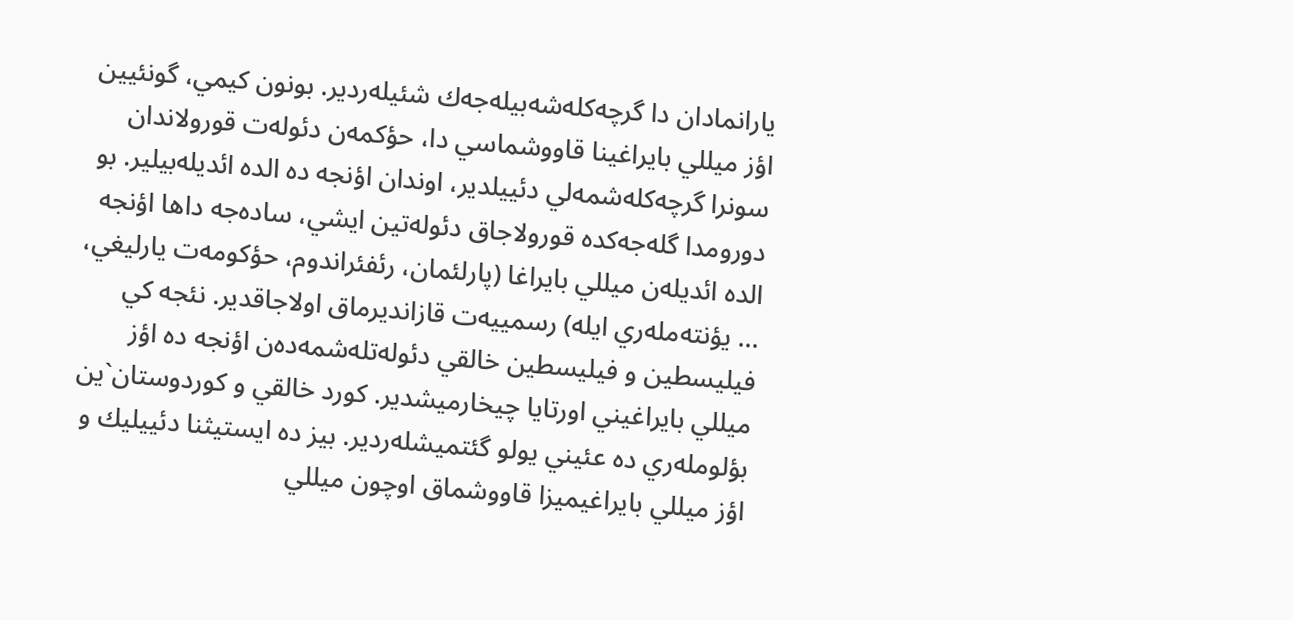يارانمادان دا گرچه‌كله‌شه‌بيله‌جه‌ك شئيله‌ردير. بونون كيمي، گونئيين اؤز ميللي بايراغينا قاووشماسي دا، حؤكمه‌ن دئوله‌ت قورولاندان سونرا گرچه‌كله‌شمه‌لي دئييلدير، اوندان اؤنجه ده الده ائديله‌بيلير. بو دورومدا گله‌جه‌كده قورولاجاق دئوله‌تين ايشي، ساده‌جه داها اؤنجه الده ائديله‌ن ميللي بايراغا (پارلئمان، رئفئراندوم، حؤكومه‌ت يارليغي، ... يؤنته‌مله‌ري ايله) رسمييه‌ت قازانديرماق اولاجاقدير. نئجه كي فيليسطين و فيليسطين خالقي دئوله‌تله‌شمه‌ده‌ن اؤنجه ده اؤز ميللي بايراغيني اورتايا چيخارميشدير. كورد خالقي و كوردوستان`ين بؤلومله‌ري ده عئيني يولو گئتميشله‌ردير. بيز ده ايستيثنا دئييليك و اؤز ميللي بايراغيميزا قاووشماق اوچون ميللي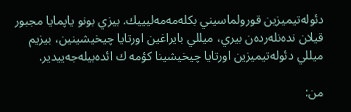دئوله‌تيميزين قورولماسيني بكله‌مه‌مه‌ليييك. بيزي بونو ياپمايا مجبور قيلان نده‌نله‌رده‌ن بيري، ميللي بايراغين اورتايا چيخيشينين، بيزيم ميللي دئوله‌تيميزين اورتايا چيخيشينا كؤمه ك ائده‌بيله‌جه‌ييدير.

من: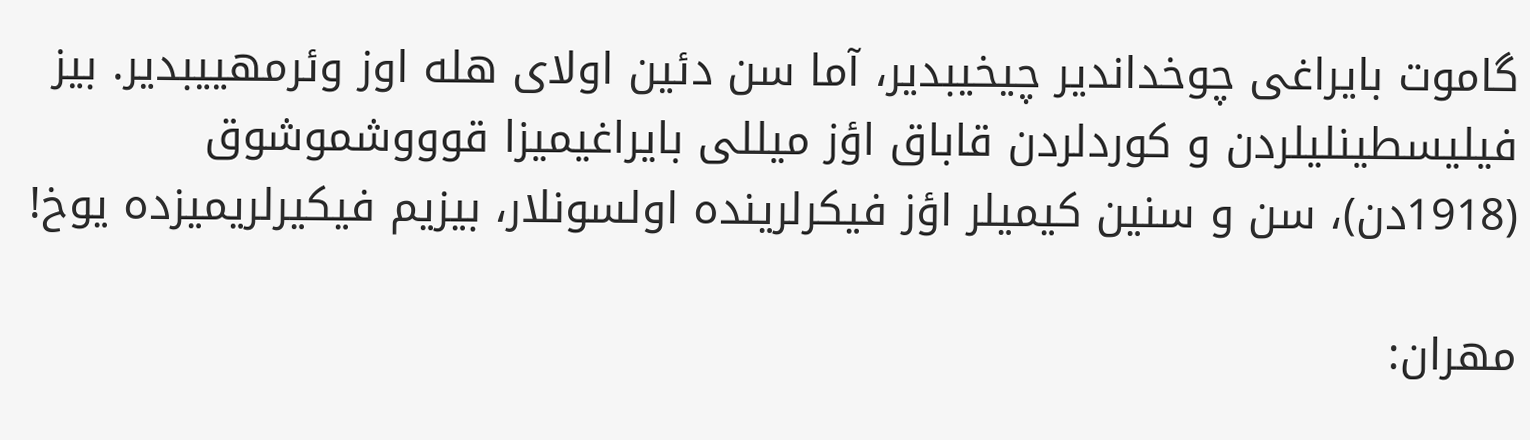گاموت بایراغی چوخداندیر چیخیبدیر، آما سن دئین اولای هله اوز وئرمهییبدیر. بیز فیلیسطینلیلردن و کوردلردن قاباق اؤز میللی بایراغیمیزا قوووشموشوق (1918دن)، سن و سنین کیمیلر اؤز فیکرلرینده اولسونلار، بیزیم فیکیرلریمیزده یوخ!

مهران: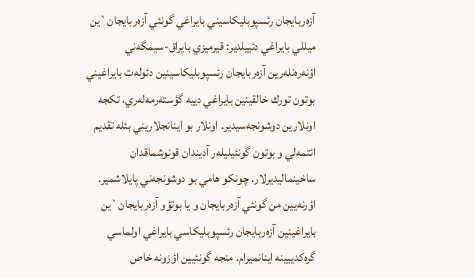آزه‌ربايجان رئسپوبليكاسيني بايراغي گونئي آزه‌ربايجان`ين ميللي بايراغي دئييلدير: قيرميزي بايراق-سيمگه‌ني اؤنه‌ره‌نله‌رين آزه‌ربايجان رئسپوبليكاسينين دئوله‌ت بايراغيني بوتون تورك خالقينين بايراغي دييه گؤسته‌رمه‌له‌ري، تكجه اونلارين دوشونجه‌سيدير. اونلار بو اينانجلاريني بئله تقديم ائتمه‌لي و بوتون گونئيليله‌ر آديندان قونوشماقدان ساخينماليديرلار. چونكو هامي بو دوشونجه‌ني پايلاشمير. اؤرنه‌يين من گونئي آزه‌ربايجان و يا بوتؤو آزه‌ربايجان`ين بايراغينين آزه‌ربايجان رئسپوبليكاسي بايراغي اولماسي گره‌كدييينه اينانميرام. منجه گونئيين اؤزونه خاص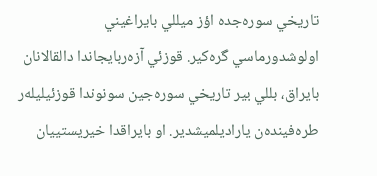تاريخي سوره‌جده اؤز ميللي بايراغيني اولوشدورماسي گره‌كير. قوزئي آزه‌ربايجاندا دالقالانان بايراق، بللي بير تاريخي سوره‌جين سونوندا قوزئيليله‌ر طره‌فينده‌ن ياراديلميشدير. او بايراقدا خيريستييان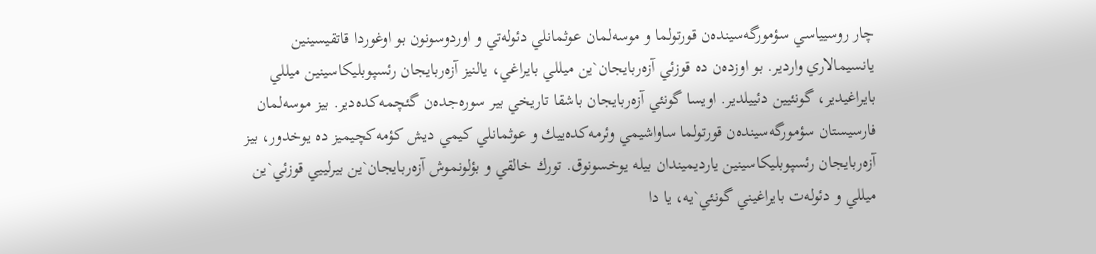چار روسيياسي سؤمورگه‌سينده‌ن قورتولما و موسه‌لمان عوثمانلي دئوله‌تي و اوردوسونون بو اوغوردا قاتقيسينين يانسيمالاري واردير. بو اوزده‌ن ده قوزئي آزه‌ربايجان`ين ميللي بايراغي، يالنيز آزه‌ربايجان رئسپوبليكاسينين ميللي بايراغيدير، گونئيين دئييلدير. اويسا گونئي آزه‌ربايجان باشقا تاريخي بير سوره‌جده‌ن گئچمه‌كده‌دير. بيز موسه‌لمان فارسيستان سؤمورگه‌سينده‌ن قورتولما ساواشيمي وئرمه‌كده‌ييك و عوثمانلي كيمي ديش كؤمه‌كچيميز ده يوخدور، بيز آزه‌ربايجان رئسپوبليكاسينين يارديميندان بيله يوخسونوق. تورك خالقي و بؤلونموش آزه‌ربايجان`ين بيرلييي قوزئي`ين ميللي و دئوله‌ت بايراغيني گونئي`يه، يا دا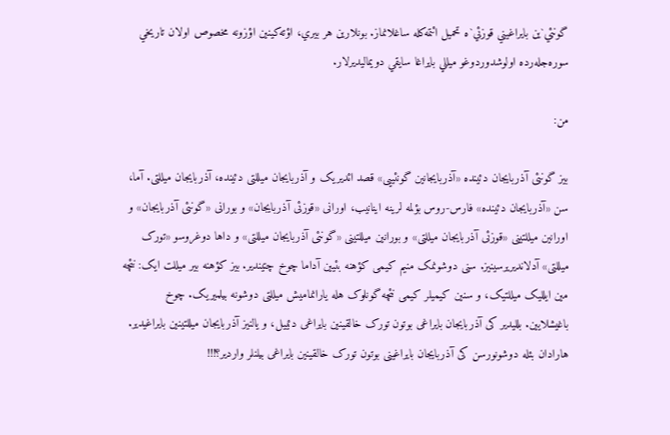گونئي`ين بايراغيني قوزئي`ه تحميل ائتمه‌كله ساغلانماز. بونلارين هر بيري، اؤته‌كينين اؤزونه مخصوص اولان تاريخي سوره‌جله‌رده اولوشدوردوغو ميللي بايراغا سايقي دويماليديرلار.

من:

بیز گونئی آذربایجان دئینده «آذربایجانین گونئییی» قصد ائدیریک و آذربایجان میللتی دئینده، آذربایجان میللتی. آما، سن «آذربایجان دئینده» فارس-روس بؤلمه لرینه اینانیب، اورانی «قوزئی آذربایجان» و بورانی «گونئی آذربایجان» و اورانین میللتینی «قوزئی آذربایجان میللتی» و بورانین میللتینی «گونئی آذربایجان میللتی» و داها دوغروسو «تورک میللتی» آدلاندیریرسینیز. سنی دوشونمک منیم کیمی کؤهنه بئیین آداما چوخ چتیندیر. بیز کؤهنه بیر میللت ایک: نئچه مین ایللیک میللتیک، و سنین کیمیلر کیمی نئچه گونلوک هله یارانمامیش میللتی دوشونه بیلمیریک. چوخ باغیشلایین. بللیدیر کی آذربایجان بایراغی بوتون تورک خالقینین بایراغی دئییل، و یالنیز آذربایجان میللتینین بایراغیدیر. هارادان بئله دوشونورسن کی آذربایجان بایراغینی بوتون تورک خالقینین بایراغی بیلنلر واردیر؟!!!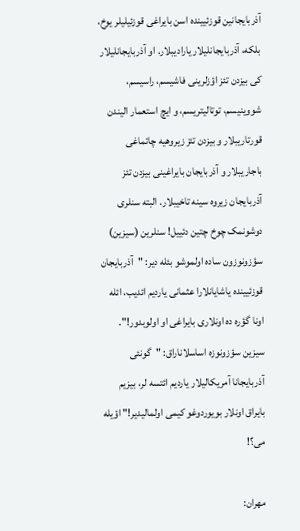آذربایجانین قوزئیینده اسن بایراغی قوزئیلیلر یوخ، بلکه، آذربایجانلیلار یارادیبلار. او آذربایجانلیلار کی بیزدن تئز اؤزلرینی فاشیسم، راسیسم، شووینیسم، توتالیتریسم، و ایچ استعمار الیندن قورتاریبلار و بیزدن تئز زیروهیه چاتماغی باجاریبلار و آذربایجان بایراغینی بیزدن تئز آذربایجان زیروه سینه تاخیبلار. البته سنلری دوشونمک چوخ چتین دئییل! سنلرین (سیزین) سؤزونوزون ساده اولموشو بئله دیر: "آذربایجان قوزئیینده یاشایانلارا عثمانی یاردیم ائدیب، ائله اونا گؤره ده اونلاری بایراغی او اولوبدور!". سیزین سؤزونوزه اساسلاناراق: "گونئی آذربایجانا آمریکالیلار یاردیم ائتسه لر، بیزیم بایراق اونلار بویوردوغو کیمی اولمالیدیر!" اؤیله می؟!

مهران: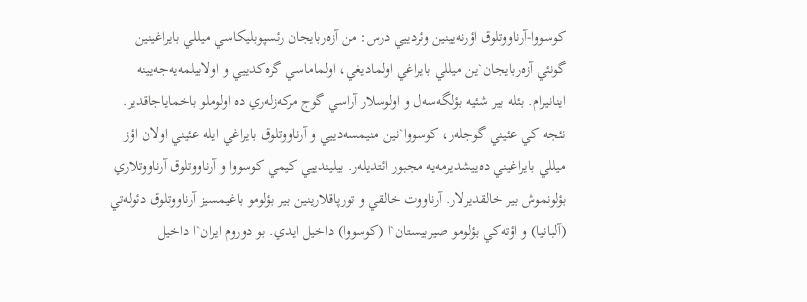كوسووا-آرناووتلوق اؤرنه‌يينين وئردييي درس: من آزه‌‌ربايجان رئسپوبليكاسي ميللي بايراغينين گونئي آزه‌ربايجان`ين ميللي بايراغي اولماديغي، اولماماسي گره‌كدييي و اولابيلمه‌يه‌جه‌يينه اينانيرام. بئله بير شئيه بؤلگه‌سه‌ل و اولوسلار آراسي گوج مركه‌زله‌ري ده اولوملو باخماياجاقدير. نئجه كي عئيني گوجله‌ر، كوسووا`نين منيمسه‌دييي و آرناووتلوق بايراغي ايله عئيني اولان اؤز ميللي بايراغيني ده‌ييشديرمه‌يه مجبور ائتديله‌ر. بيليندييي كيمي كوسووا و آرناووتلوق آرناووتلاري بؤلونموش بير خالقديرلار. آرناووت خالقي و تورپاقلارينين بير بؤلومو باغيمسيز آرناووتلوق دئوله‌تي (آلبانيا) و اؤته‌كي بؤلومو صيربيستان`ا (كوسووا) داخيل ايدي. بو دوروم ايران`ا داخيل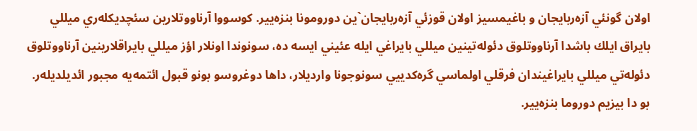اولان گونئي آزه‌ربايجان و باغيمسيز اولان قوزئي آزه‌ربايجان`ين دورومونا بنزه‌يير. كوسووا آرناووتلارين سئچديكله‌ري ميللي بايراق ايلك باشدا آرناووتلوق دئوله‌تينين ميللي بايراغي ايله عئيني ايسه ده، سونوندا اونلار اؤز ميللي بايراقلارينين آرناووتلوق دئوله‌تي ميللي بايراغيندان فرقلي اولماسي گره‌كدييي سونوجونا وارديلار، داها دوغروسو بونو قبول ائتمه‌يه مجبور ائديلديله‌ر. بو دا بيزيم دوروما بنزه‌يير.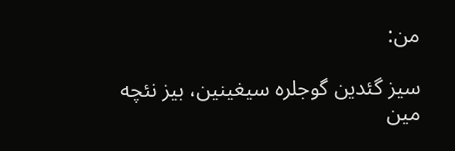من:

سیز گئدین گوجلره سیغینین، بیز نئچه مین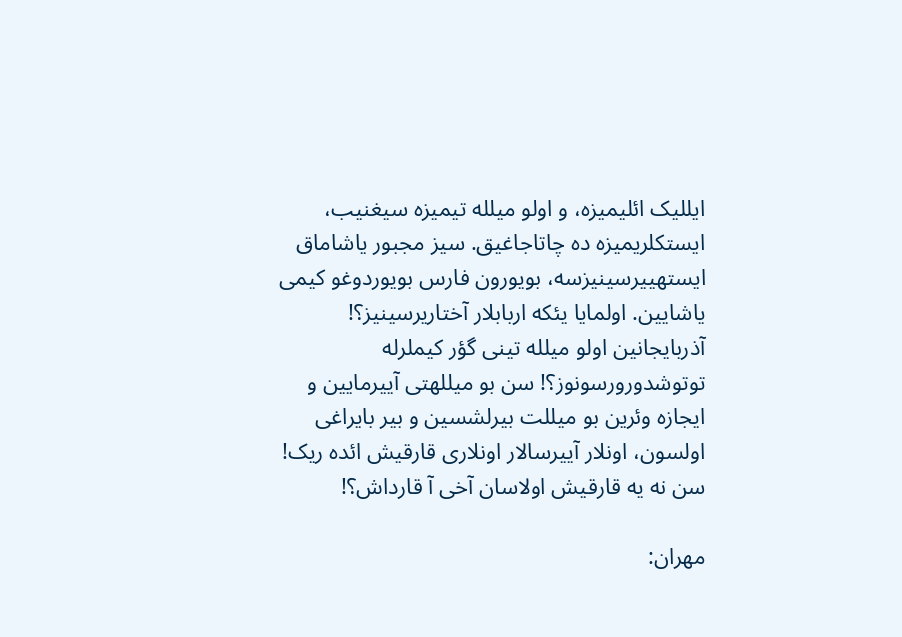ایللیک ائلیمیزه، و اولو میلله تیمیزه سیغنیب، ایستکلریمیزه ده چاتاجاغیق. سیز مجبور یاشاماق ایستهییرسینیزسه، بویورون فارس بویوردوغو کیمی یاشایین. اولمایا یئکه اربابلار آختاریرسینیز؟! آذربایجانین اولو میلله تینی گؤر کیملرله توتوشدورورسونوز؟! سن بو میللهتی آییرمایین و ایجازه وئرین بو میللت بیرلشسین و بیر بایراغی اولسون، اونلار آییرسالار اونلاری قارقیش ائده ریک! سن نه یه قارقیش اولاسان آخی آ قارداش؟!

مهران: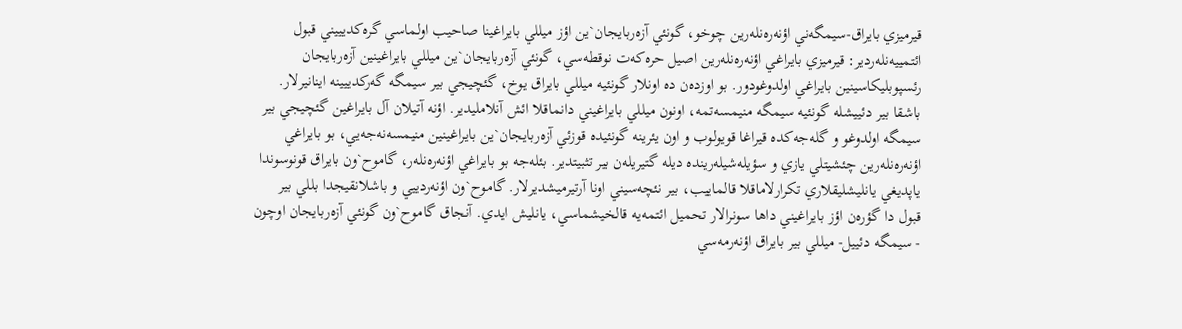قيرميزي بايراق-سيمگه‌ني اؤنه‌ره‌نله‌رين چوخو، گونئي آزه‌ربايجان`ين اؤز ميللي بايراغينا صاحيب اولماسي گره‌كديييني قبول ائتمييه‌نله‌ردير: قيرميزي بايراغي اؤنه‌ره‌نله‌رين اصيل حره‌كه‌ت نوقطه‌سي، گونئي آزه‌ربايجان`ين ميللي بايراغينين آزه‌ربايجان رئسپوبليكاسينين بايراغي اولدوغودور. بو اوزده‌ن ده اونلار گونئيه ميللي بايراق يوخ، گئچيجي بير سيمگه گه‌ركدييينه اينانيرلار. باشقا بير دئييشله گونئيه سيمگه منيمسه‌تمه، اونون ميللي بايراغيني دانماقلا ائش آنلامليدير. اؤنه آتيلان آل بايراغين گئچيجي بير سيمگه اولدوغو و گله‌جه‌كده قيراغا قويولوب و اون يئرينه گونئيده قوزئي آزه‌ربايجان`ين بايراغينين منيمسه‌نه‌جه‌يي، بو بايراغي اؤنه‌ره‌نله‌رين چئشيتلي يازي و سؤيله‌شيله‌رينده ديله گتيريله‌ن بير تثبيتدير. بئله‌جه بو بايراغي اؤنه‌ره‌نله‌ر، گاموح`ون بايراق قونوسوندا ياپديغي يانليشليقلاري تكرارلاماقلا قالماييب، بير نئچه‌سيني اونا آرتيرميشديرلار. گاموح`ون اؤنه‌ردييي و باشلانقيجدا بللي بير قبول دا گؤره‌ن اؤز بايراغيني داها سونرالار تحميل ائتمه‌يه قالخيشماسي، يانليش ايدي. آنجاق گاموح`ون گونئي آزه‌ربايجان اوچون - سيمگه دئييل- ميللي بير بايراق اؤنه‌رمه‌سي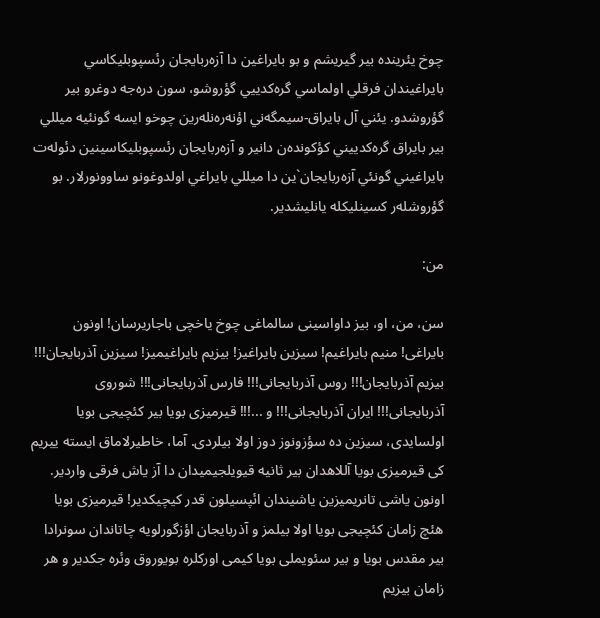چوخ يئرينده بير گيريشم و بو بايراغين دا آزه‌ربايجان رئسپوبليكاسي بايراغيندان فرقلي اولماسي گره‌كدييي گؤروشو، سون دره‌جه دوغرو بير گؤروشدو. يئني آل بايراق-سيمگه‌ني اؤنه‌ره‌نله‌رين چوخو ايسه گونئيه ميللي بير بايراق گره‌كدييني كؤكونده‌ن دانير و آزه‌ربايجان رئسپوبليكاسينين دئوله‌ت بايراغيني گونئي آزه‌ربايجان`ين دا ميللي بايراغي اولدوغونو ساوونورلار. بو گؤروشله‌ر كسينليكله يانليشدير.

من:

سن، من، او، بیز داواسینی سالماغی چوخ یاخچی باجاریرسان! اونون بایراغی! منیم بایراغیم! سیزین بایراغیز! بیزیم بایراغیمیز! سیزین آذربایجان!!! بیزیم آذربایجان!!! روس آذربایجانی!!! فارس آذربایجانی!!! شوروی آذربایجانی!!! ایران آذربایجانی!!! و ...!!! قیرمیزی بویا بیر کئچیجی بویا اولسایدی، سیزین ده سؤزونوز دوز اولا بیلردی. آما، خاطیرلاماق ایسته ییریم کی قیرمیزی بویا آللاهدان بیر ثانیه قیویلجیمیدان دا آز یاش فرقی واردیر. اونون یاشی تانریمیزین یاشیندان ائپسیلون قدر کیچیکدیر! قیرمیزی بویا هئچ زامان کئچیجی بویا اولا بیلمز و آذربایجان اؤزگورلویه چاتاندان سونرادا بیر مقدس بویا و بیر سئویملی بویا کیمی اورکلره بویوروق وئره جکدیر و هر زامان بیزیم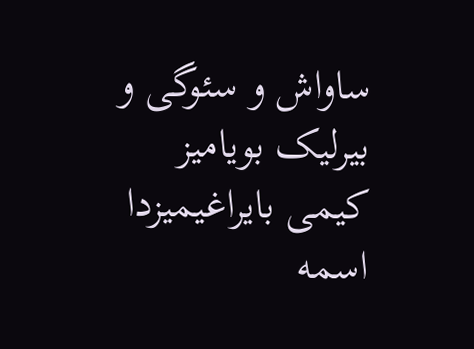ساواش و سئوگی و بیرلیک بویامیز کیمی بایراغیمیزدا اسمه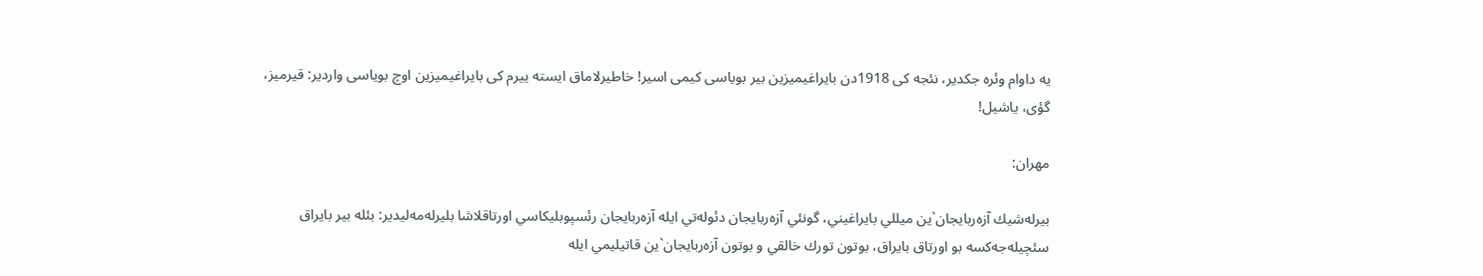یه داوام وئره جکدیر، نئجه کی 1918دن بایراغیمیزین بیر بویاسی کیمی اسیر! خاطیرلاماق ایسته ییرم کی بایراغیمیزین اوچ بویاسی واردیر: قیرمیز، گؤی، یاشیل!

مهران:

بيرله‌شيك آزه‌ربايجان`ين ميللي بايراغيني، گونئي آزه‌ربايجان دئوله‌تي ايله آزه‌ربايجان رئسپوبليكاسي اورتاقلاشا بليرله‌مه‌ليدير: بئله بير بايراق سئچيله‌جه‌كسه بو اورتاق بايراق، بوتون تورك خالقي و بوتون آزه‌ربايجان`ين قاتيليمي ايله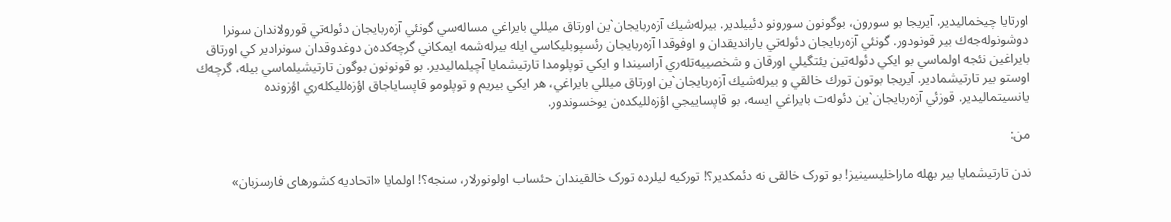اورتايا چيخماليدير. آيريجا بو سورون، بوگونون سورونو دئييلدير. بيرله‌شيك آزه‌ربايجان`ين اورتاق ميللي بايراغي مساله‌سي گونئي آزه‌ربايجان دئوله‌تي قورولاندان سونرا دوشونوله‌جه‌ك بير قونودور. گونئي آزه‌ربايجان دئوله‌تي يارانديقدان و اوفوقدا آزه‌ربايجان رئسپوبليكاسي ايله بيرله‌شمه ايمكاني گرچه‌كده‌ن دوغدوقدان سونرادير كي اورتاق بايراغين نئجه اولماسي بو ايكي دئوله‌تين يئتگيلي اورقان و شخصييه‌تله‌ري آراسيندا و ايكي توپلومدا تارتيشمايا آچيلماليدير. بو قونونون بوگون تارتيشيلماسي بيله، گرچه‌ك اوستو بير تارتيشمادير. آيريجا بوتون تورك خالقي و بيرله‌شيك آزه‌ربايجان`ين اورتاق ميللي بايراغي، هر ايكي بيريم و توپلومو قاپساياجاق اؤزه‌لليكله‌ري اؤزونده يانسيتماليدير. قوزئي آزه‌ربايجان`ين دئوله‌ت بايراغي ايسه، بو قاپساييجي اؤزه‌لليكده‌ن يوخسوندور.

من:

ندن تارتیشمایا بیر بهله ماراخلیسینیز! بو تورک خالقی نه دئمکدیر؟! تورکیه لیلرده تورک خالقیندان حئساب اولونورلار، سنجه؟! اولمایا «اتحادیه کشورهای فارسزبان»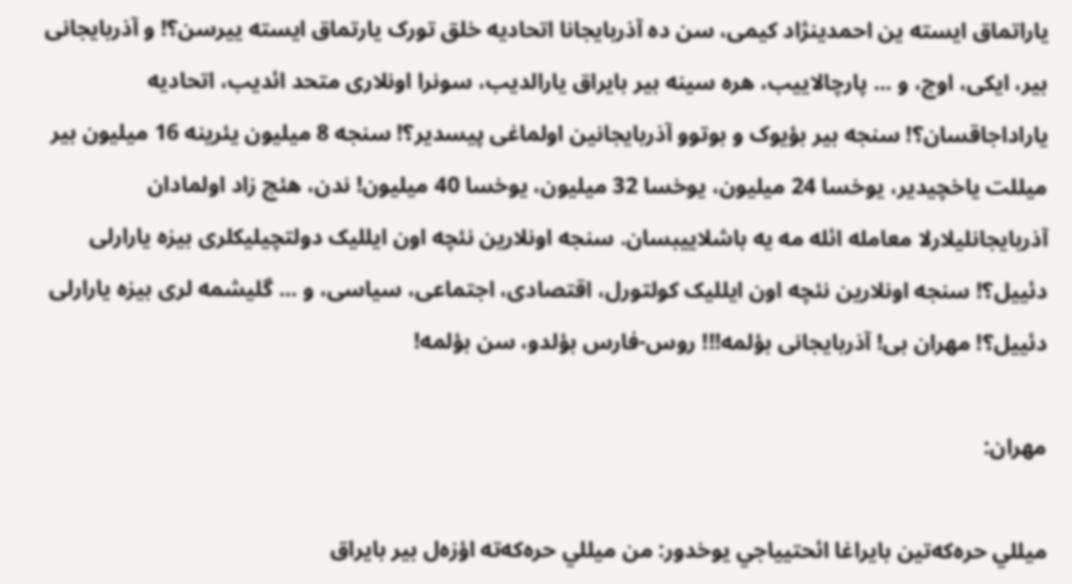یاراتماق ایسته ین احمدینژاد کیمی، سن ده آذربایجانا اتحادیه خلق تورک یارتماق ایسته ییرسن؟! و آذربایجانی بیر، ایکی، اوچ، و ... پارچالاییب، هره سینه بیر بایراق یارالدیب، سونرا اونلاری متحد ائدیب، اتحادیه یاراداجاقسان؟! سنجه بیر بؤیوک و بوتوو آذربایجانین اولماغی پیسدیر؟! سنجه 8 میلیون یئرینه 16 میلیون بیر میللت یاخچیدیر، یوخسا 24 میلیون، یوخسا 32 میلیون، یوخسا 40 میلیون! ندن، هئچ زاد اولمادان آذربایجانلیلارلا معامله ائله مه یه باشلاییبسان. سنجه اونلارین نئچه اون ایللیک دولتچیلیکلری بیزه یارارلی دئییل؟! سنجه اونلارین نئچه اون ایللیک کولتورل، اقتصادی، اجتماعی، سیاسی، و ... گلیشمه لری بیزه یارارلی دئییل؟! مهران بی! آذربایجانی بؤلمه!!! روس-فارس بؤلدو، سن بؤلمه!

مهران:

ميللي حره‌كه‌تين بايراغا ائحتيياجي يوخدور: من ميللي حره‌كه‌ته اؤزه‌ل بير بايراق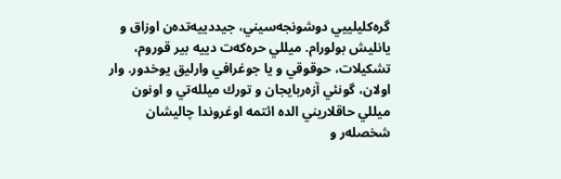گره‌كليلييي دوشونجه‌سيني، جيددييه‌تده‌ن اوزاق و يانليش بولورام. ميللي حره‌كه‌ت دييه بير قوروم، تشكيلات، حوقوقي و يا جوغرافي وارليق يوخدور. وار اولان، گونئي آزه‌ربايجان و تورك ميلله‌تي و اونون ميللي حاقلاريني الده ائتمه اوغروندا چاليشان شخصله‌ر و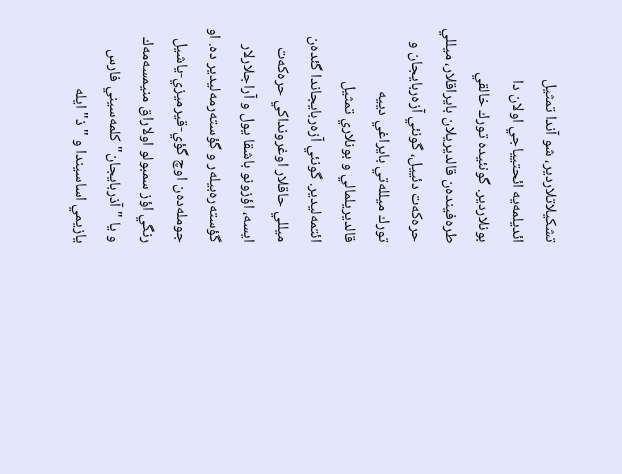تشكيلاتلاردير، شو آندا تمثيل ائديلمه‌يه ائحتيياجي اولان دا بونلاردير. گونئيده تورك خالقي طره‌فينده‌‌ن قالديريلان بايراقلار، ميللي حره‌كه‌ت دئييل، گونئي آزه‌ربايجان و تورك ميلله‌تي بايراغي دييه قالديريلمالي و بونلاري تمثيل ائتمه‌ليدير. گونئي آزه‌ربايجاندا گئده‌ن ميللي حاقلار اوغرونداكي حره‌كه‌ت ايسه، اؤزونو باشقا يول و آراجلارلار گؤسته‌ره‌بيله‌ر و گؤسته‌رمه‌ليدير ده. او جومله‌ده‌ن اوچ گؤي-قيرميزي-ياشيل رنگي اؤز سمبولو اولاراق منيمسه‌مه‌ك و يا "آذربايجان" كلمه‌سيني فارس يازيمي اساسيندا و "ذ" ايله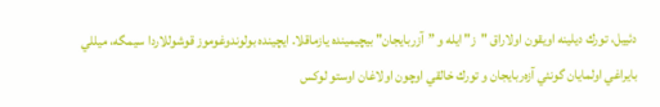دئييل، تورك ديلينه اويقون اولاراق "ز" ايله و ”آزربايجان" بيچيمينده يازماقلا. ايچينده بولوندوغوموز قوشوللاردا سيمگه، ميللي بايراغي اولمايان گونئي آزه‌ربايجان و تورك خالقي اوچون اولاغان اوستو لوكس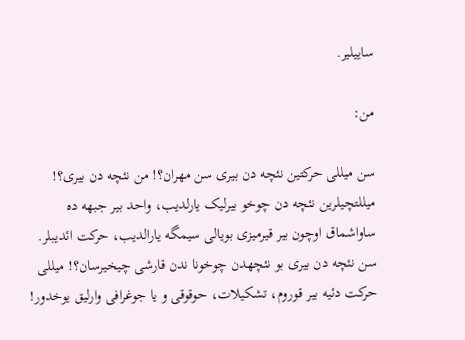ساييلير.

من:

سن میللی حرکتین نئچه دن بیری سن مهران؟! من نئچه دن بیری؟! میللتچیلرین نئچه دن چوخو بیرلیک یارلدیب، واحد بیر جبهه ده ساواشماق اوچون بیر قیرمیزی بویالی سیمگه یارالدیب، حرکت ائدیبلر. سن نئچه دن بیری بو نئچهدن چوخونا ندن قارشی چیخیرسان؟! میللی حرکت دئیه بیر قوروم، تشکیلات، حوقوقی و یا جوغرافی وارلیق یوخدور!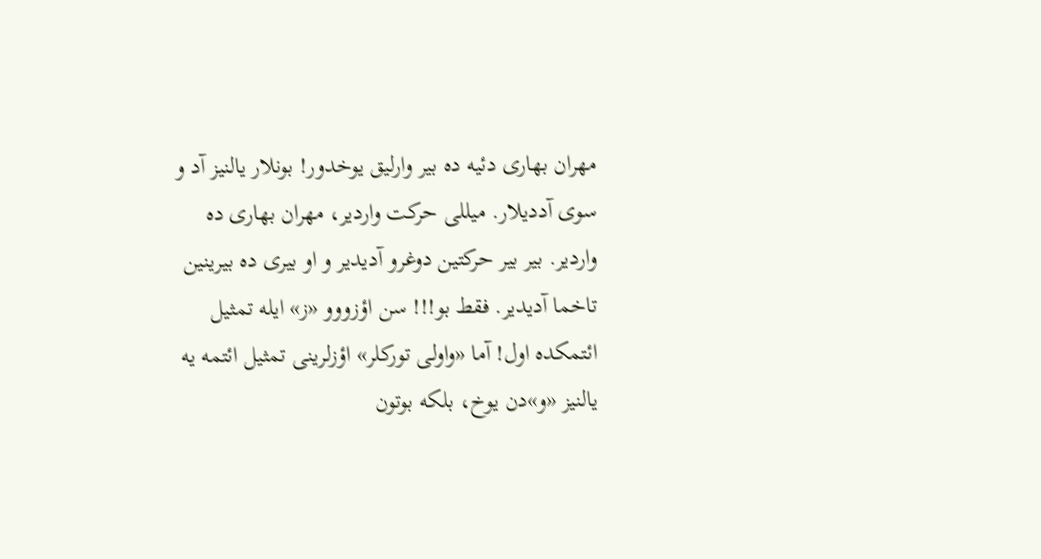مهران بهاری دئیه ده بیر وارلیق یوخدور! بونلار یالنیز آد و سوی آددیلار. میللی حرکت واردیر، مهران بهاری ده واردیر. بیر بیر حرکتین دوغرو آدیدیر و او بیری ده بیرینین تاخما آدیدیر. فقط بو!!! سن اؤزووو «ز» ایله تمثیل ائتمکده اول! آما «واولی تورکلر» اؤزلرینی تمثیل ائتمه یه یالنیز «و»دن یوخ، بلکه بوتون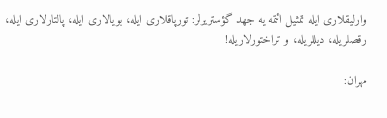وارلیقلاری ایله تمثیل ائتمه یه جهد گؤستریرلر: تورپاقلاری ایله، بویالاری ایله، پالتارلاری ایله، رقصلریله، دیللریله، و تراختورلاریله!

مهران: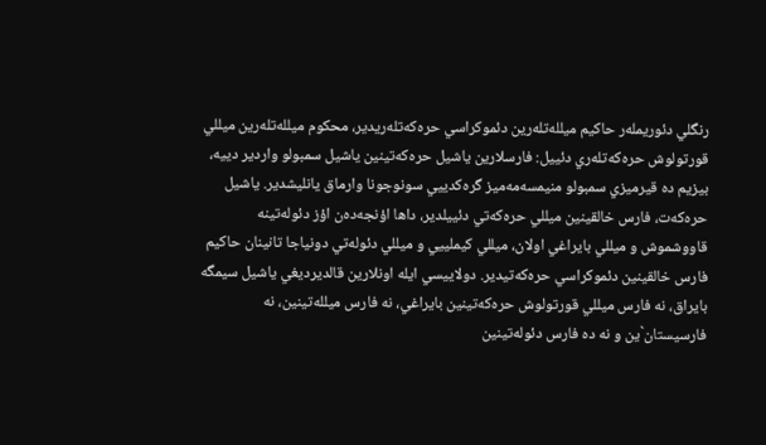رنگلي دئوريمله‌ر حاكيم ميلله‌تله‌رين دئموكراسي حره‌كه‌تله‌ريدير، محكوم ميلله‌تله‌رين ميللي قورتولوش حره‌كه‌تله‌ري دئييل: فارسلارين ياشيل حره‌كه‌تينين ياشيل سمبولو واردير دييه، بيزيم ده قيرميزي سمبولو منيمسه‌مه‌ميز گره‌كدييي سونوجونا وارماق يانليشدير. ياشيل حره‌كه‌ت، فارس خالقينين ميللي حره‌كه‌تي دئييلدير، داها اؤنجه‌ده‌ن اؤز دئوله‌تينه قاووشموش و ميللي بايراغي اولان، ميللي كيملييي و ميللي دئوله‌تي دونياجا تانينان حاكيم فارس خالقينين دئموكراسي حره‌كه‌تيدير. دولاييسي ايله اونلارين قالديرديغي ياشيل سيمگه بايراق، نه فارس ميللي قورتولوش حره‌كه‌تينين بايراغي، نه فارس ميلله‌تينين، نه فارسيستان`ين و نه ده فارس دئوله‌تينين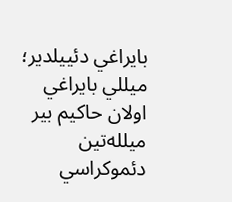بايراغي دئييلدير؛ ميللي بايراغي اولان حاكيم بير ميلله‌تين دئموكراسي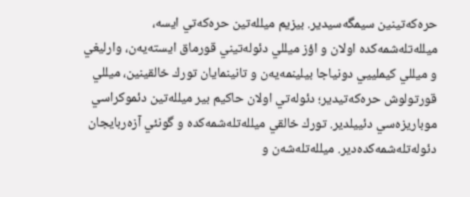حره‌كه‌تينين سيمگه‌سيدير. بيزيم ميلله‌تين حره‌كه‌تي ايسه، ميلله‌تله‌شمه‌كده اولان و اؤز ميللي دئوله‌تيني قورماق ايسته‌يه‌ن، وارليغي و ميللي كيملييي دونياجا بيلينمه‌يه‌ن و تانينمايان تورك خالقينين، ميللي قورتولوش حره‌كه‌تيدير؛ دئوله‌تي اولان حاكيم بير ميلله‌تين دئموكراسي موباريزه‌سي دئييلدير. تورك خالقي ميلله‌تله‌شمه‌كده و گونئي آزه‌ربايجان دئوله‌تله‌شمه‌كده‌دير. ميلله‌تله‌شه‌ن و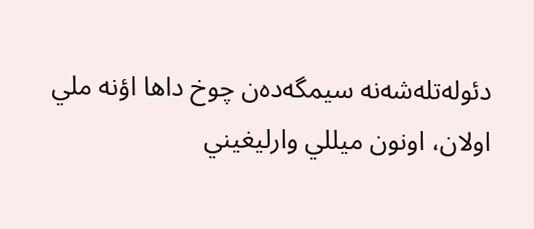دئوله‌تله‌شه‌نه سيمگه‌ده‌ن چوخ داها اؤنه ملي اولان، اونون ميللي وارليغيني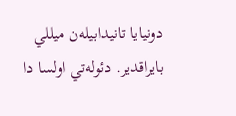دونيايا تانيدابيله‌ن ميللي بايراقدير. دئوله‌تي اولسا دا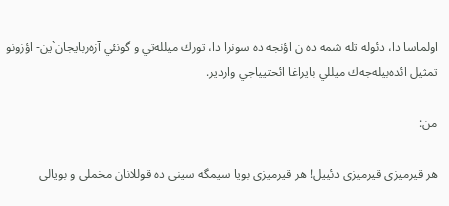اولماسا دا، دئوله تله شمه ده ن اؤنجه ده سونرا دا، تورك ميلله‌تي و گونئي آزه‌ربايجان`ين- اؤزونو تمثيل ائده‌بيله‌جه‌ك ميللي بايراغا ائحتيياجي واردير.

من:

هر قیرمیزی قیرمیزی دئییل! هر قیرمیزی بویا سیمگه سینی ده قوللانان مخملی و بویالی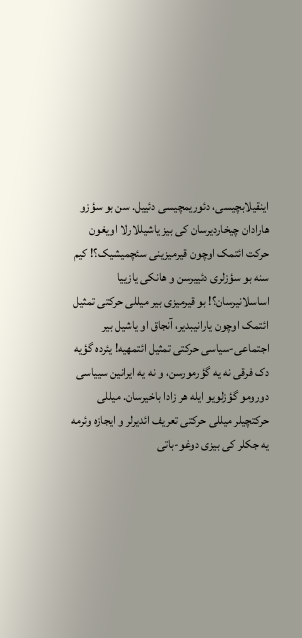اینقیلابچیسی، دئوریمچیسی دئییل. سن بو سؤزو هارادان چیخاردیرسان کی بیز یاشیللارلا اویغون حرکت ائتمک اوچون قیرمیزینی سئچمیشیک؟! کیم سنه بو سؤزلری دئییرسن و هانکی یازییا اساسلانیرسان؟! بو قیرمیزی بیر میللی حرکتی تمثیل ائتمک اوچون یارانیبدیر، آنجاق او یاشیل بیر اجتماعی-سیاسی حرکتی تمثیل ائتمهیه! یئرده گؤیه دک فرقی نه یه گؤرمورسن، و نه یه ایرانین سییاسی دورومو گؤزلویو ایله هر زادا باخیرسان. میللی حرکتچیلر میللی حرکتی تعریف ائدیرلر و ایجازه وئرمه یه جکلر کی بیزی دوغو-باتی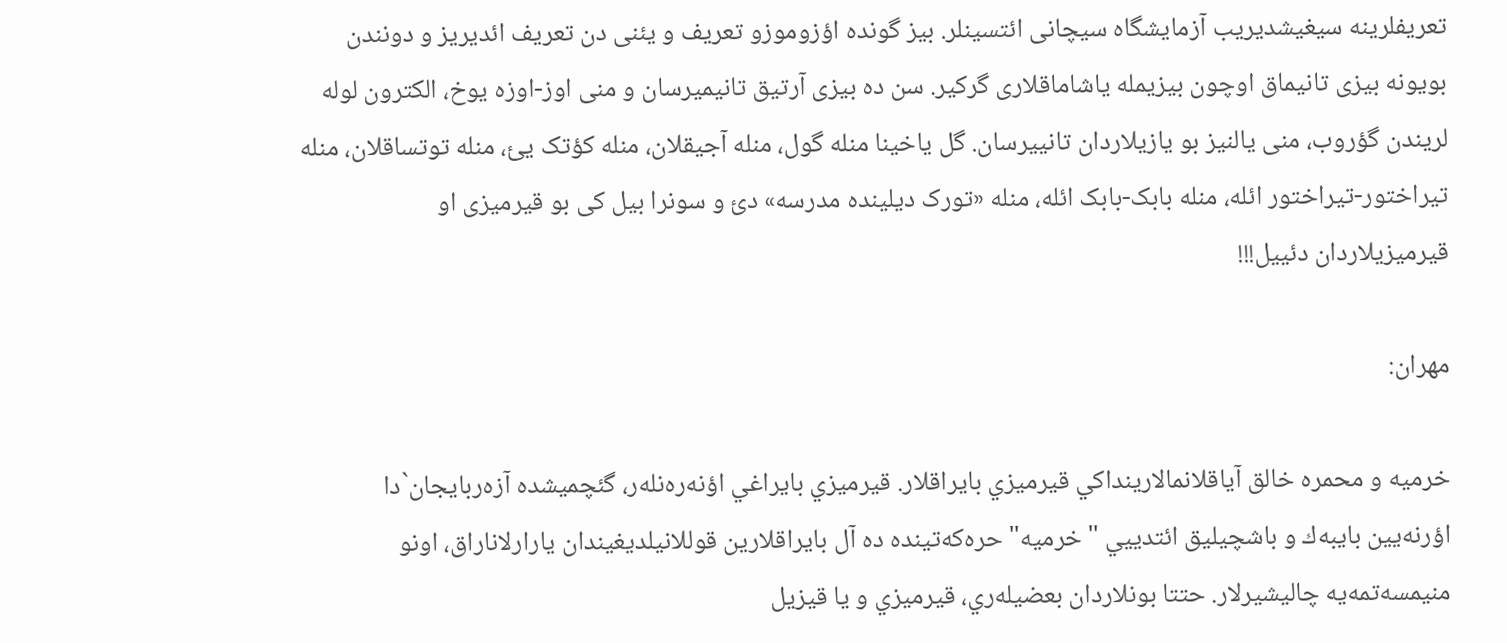تعریفلرینه سیغیشدیریب آزمایشگاه سیچانی ائتسینلر. بیز گونده اؤزوموزو تعریف و یئنی دن تعریف ائدیریز و دونندن بویونه بیزی تانیماق اوچون بیزیمله یاشاماقلاری گرکیر. سن ده بیزی آرتیق تانیمیرسان و منی اوز-اوزه یوخ، الکترون لوله لریندن گؤروب، منی یالنیز بو یازیلاردان تانییرسان. گل یاخینا منله گول، منله آجیقلان، منله کؤتک یئ، منله توتساقلان، منله تیراختور-تیراختور ائله، منله بابک-بابک ائله، منله «تورک دیلینده مدرسه» دئ و سونرا بیل کی بو قیرمیزی او قیرمیزیلاردان دئییل!!!

مهران:

خرميه و محمره خالق آياقلانمالارينداكي قيرميزي بايراقلار. قيرميزي بايراغي اؤنه‌ره‌نله‌ر، گئچميشده آزه‌ربايجان`دا اؤرنه‌يين بايبه‌ك و باشچيليق ائتدييي "خرميه" حره‌كه‌تينده ده آل بايراقلارين قوللانيلديغيندان يارارلاناراق، اونو منيمسه‌تمه‌يه چاليشيرلار. حتتا بونلاردان بعضيله‌ري، قيرميزي و يا قيزيل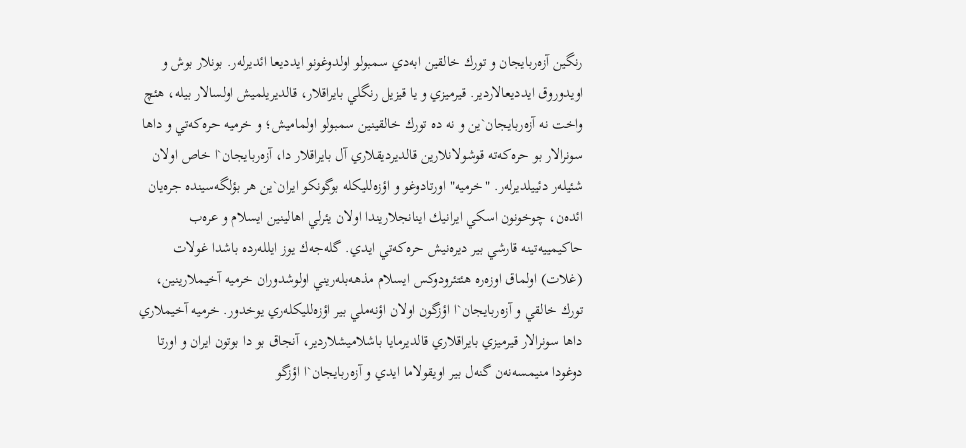رنگين آزه‌ربايجان و تورك خالقين ابه‌دي سمبولو اولدوغونو ايدديعا ائديرله‌ر. بونلار بوش و اويدوروق ايدديعالاردير. قيرميزي و يا قيزيل رنگلي بايراقلار، قالديريلميش اولسالار بيله، هئچ واخت نه آزه‌ربايجان`ين و نه ده تورك خالقينين سمبولو اولماميش؛ و خرميه حره‌كه‌تي و داها سونرالار بو حره‌كه‌ته قوشولانلارين قالديرديقلاري آل بايراقلار دا، آزه‌ربايجان`ا خاص اولان شئيله‌ر دئييلديرله‌ر. "خرميه" اورتادوغو و اؤزه‌لليكله بوگونكو ايران`ين هر بؤلگه‌سينده جره‌يان ائده‌ن، چوخونون اسكي ايرانيك اينانجلاريندا اولان يئرلي اهالينين ايسلام و عره‌ب حاكيمييه‌تينه قارشي بير ديره‌نيش حره‌كه‌تي ايدي. گله‌جه‌ك يوز ايلله‌رده باشدا غولات (غلات) اولماق اوزه‌ره هئتئرودوكس ايسلام مذهه‌بله‌ريني اولوشدوران خرميه آخيملارينين، تورك خالقي و آزه‌ربايجان`ا اؤزگون اولان اؤنه‌ملي بير اؤزه‌لليكله‌ري يوخدور. خرميه آخيملاري داها سونرالار قيرميزي بايراقلاري قالديرمايا باشلاميشلاردير، آنجاق بو دا بوتون ايران و اورتا دوغودا منيمسه‌نه‌ن گنه‌ل بير اويقولاما ايدي و آزه‌ربايجان`ا اؤزگو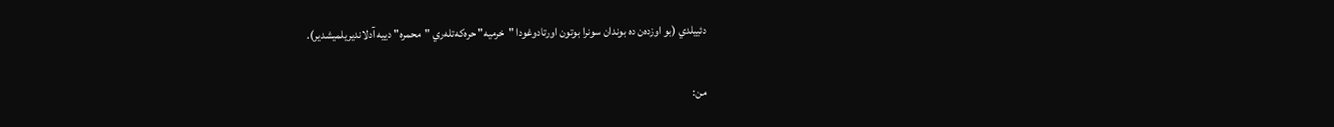دئييلدي (بو اوزده‌ن ده بوندان سونرا بوتون اورتادوغودا "خرميه" حره‌كه‌تله‌ري "محمره" دييه آدلانديريلميشدير).

من: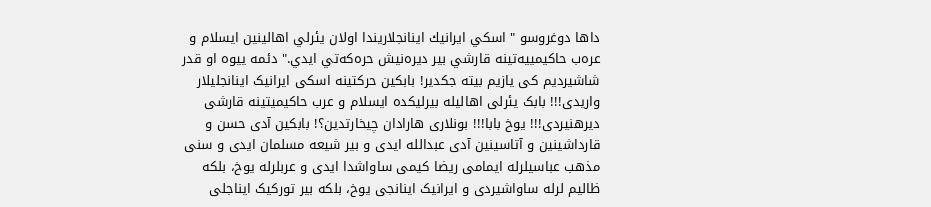داها دوغروسو " اسكي ايرانيك اينانجلاريندا اولان يئرلي اهالينين ايسلام و عره‌ب حاكيمييه‌تينه قارشي بير ديره‌نيش حره‌كه‌تي ايدي." دئمه ییوه او قدر شاشیردیم کی یازیم بیته جکدیر! بابکین حرکتینه اسکی ایرانیک اینانجلیلار واریدی!!! بابک یئرلی اهالیله بیرلیکده ایسلام و عرب حاکیمیتینه قارشی دیرهنیردی!!! یوخ بابا!!! بونلاری هارادان چیخارتدین؟! بابکین آدی حسن و قارداشینین و آتاسینین آدی عبدالله ایدی و بیر شیعه مسلمان ایدی و سنی مذهب عباسیلرله ایمامی ریضا کیمی ساواشدا ایدی و عربلرله یوخ، بلکه ظالیم لرله ساواشیردی و ایرانیک اینانجی یوخ، بلکه بیر تورکیک ایناجلی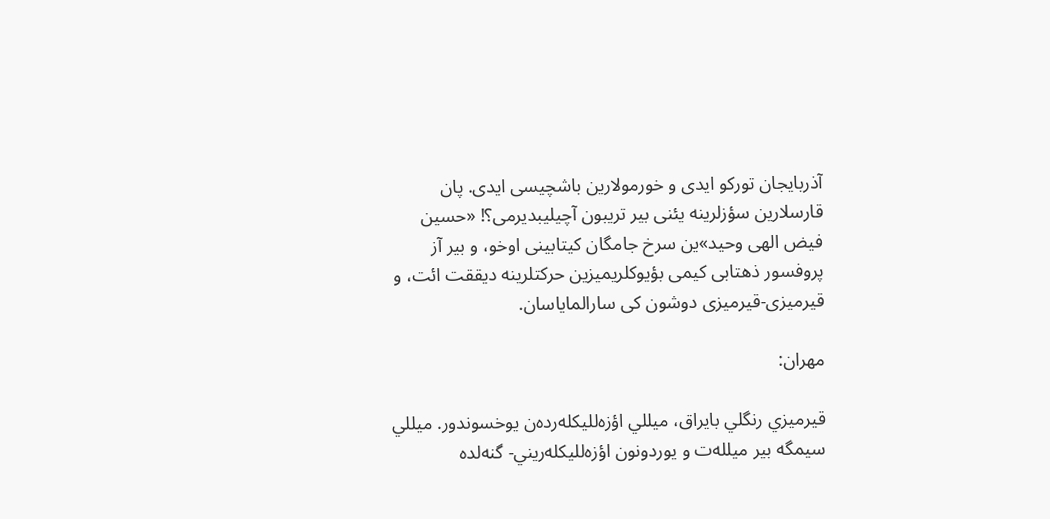آذربایجان تورکو ایدی و خورمولارین باشچیسی ایدی. پان قارسلارین سؤزلرینه یئنی بیر تریبون آچیلیبدیرمی؟! «حسین فیض الهی وحید»ین سرخ جامگان کیتابینی اوخو، و بیر آز پروفسور ذهتابی کیمی بؤیوکلریمیزین حرکتلرینه دیققت ائت، و قیرمیزی-قیرمیزی دوشون کی سارالمایاسان.

مهران:

قيرميزي رنگلي بايراق، ميللي اؤزه‌لليكله‌رده‌ن يوخسوندور. ميللي سيمگه بير ميلله‌ت و يوردونون اؤزه‌لليكله‌ريني- گنه‌لده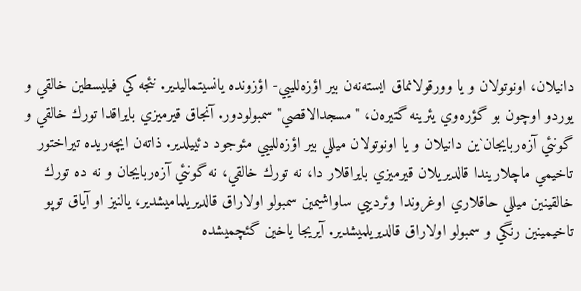دانيلان، اونوتولان و يا وورقولانماق ايسته‌نه‌ن بير اؤزه‌للييي- اؤزونده يانسيتماليدير. نئجه كي فيليسطين خالقي و يوردو اوچون بو گؤره‌وي يئرينه گتيره‌ن، "مسجدالاقصي" سمبولودور. آنجاق قيرميزي بايراقدا تورك خالقي و گونئي آزه‌ربايجان`ين دانيلان و يا اونوتولان ميللي بير اؤزه‌للييي مئوجود دئييلدير. ذاته‌ن ايچه‌ريده تيراختور تاخيمي ماچلاريندا قالديريلان قيرميزي بايراقلار دا، نه تورك خالقي، نه گونئي آزه‌ربايجان و نه ده تورك خالقينين ميللي حاقلاري اوغروندا وئردييي ساواشيمين سمبولو اولاراق قالديريلماميشدير، يالنيز او آياق توپو تاخيمينين رنگي و سمبولو اولاراق قالديريلميشدير. آيريجا ياخين گئچميشده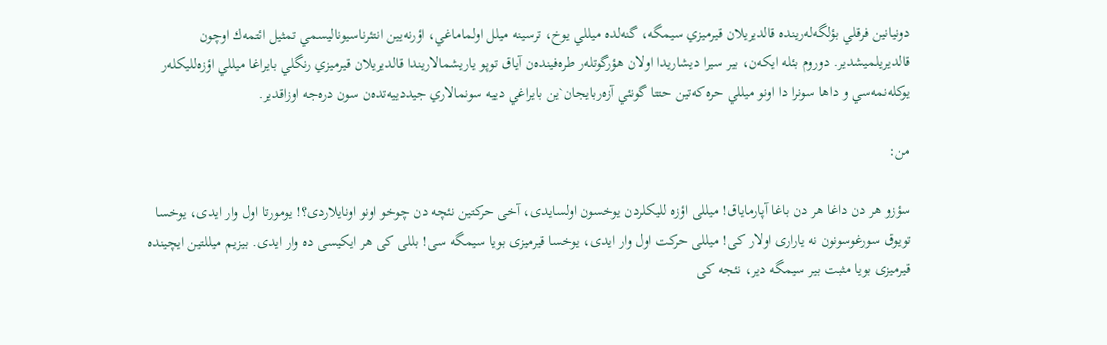دونيانين فرقلي بؤلگه‌له‌رينده قالديريلان قيرميزي سيمگه‌، گنه‌لده ميللي يوخ، ترسينه ميلل اولماماغي، اؤرنه‌يين انتئرناسيوناليسمي تمثيل ائتمه‌ك اوچون قالديريلميشدير. دوروم بئله ايكه‌ن، بير سيرا ديشاريدا اولان هؤرگوتله‌ر طره‌فينده‌ن آياق توپو ياريشمالاريندا قالديريلان قيرميزي رنگلي بايراغا ميللي اؤزه‌لليكله‌ر يوكله‌نمه‌سي و داها سونرا دا اونو ميللي حره‌كه‌تين حتتا گونئي آزه‌ربايجان`ين بايراغي دييه سونمالاري جيددييه‌تده‌ن سون دره‌جه اوزاقدير.

من:

سؤزو هر دن داغا هر دن باغا آپارمایاق! میللی اؤزه للیکلردن یوخسون اولسایدی، آخی حرکتین نئچه دن چوخو اونو اونایلاردی؟! یومورتا اول وار ایدی، یوخسا تویوق سورغوسونون نه یاراری اولار کی! میللی حرکت اول وار ایدی، یوخسا قیرمیزی بویا سیمگه سی! بللی کی هر ایکیسی ده وار ایدی. بیزیم میللتین ایچینده قیرمیزی بویا مثبت بیر سیمگه دیر، نئجه کی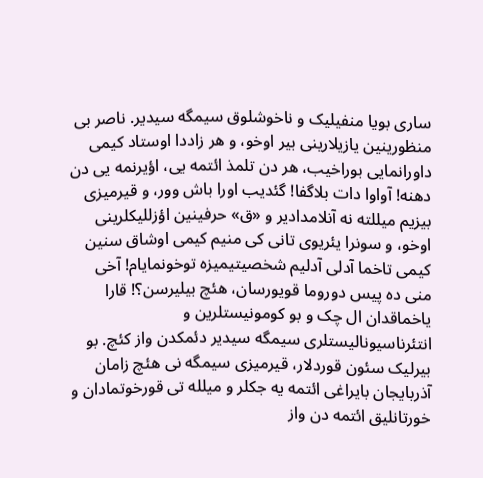ساری بویا منفیلیک و ناخوشلوق سیمگه سیدیر. ناصر بی منظورینین یازیلارینی بیر اوخو، و هر زاددا اوستاد کیمی داورانمایی بوراخیب، هر دن تلمذ ائتمه یی، اؤیرنمه یی دن دهنه! آواوا دات بلاگفا! گئدیب اورا باش وور، و قیرمیزی بیزیم میللته نه آنلامدادیر و «ق» حرفینین اؤزللیکلرینی اوخو، و سونرا یئریوی تانی کی منیم کیمی اوشاق سنین کیمی تاخما آدلی آدلیم شخصیتیمیزه توخونمایام! آخی منی ده پیس دوروما قویورسان، هئچ بیلیرسن؟! قارا یاخماقدان ال چک و بو کومونیستلرین و انتئرناسیونالیستلری سیمگه سیدیر دئمکدن واز کئچ. بو بیرلیک سئون قوردلار، قیرمیزی سیمگه نی هئچ زامان آذربایجان بایراغی ائتمه یه جکلر و میلله تی قورخوتمادان و خورتانلیق ائتمه دن واز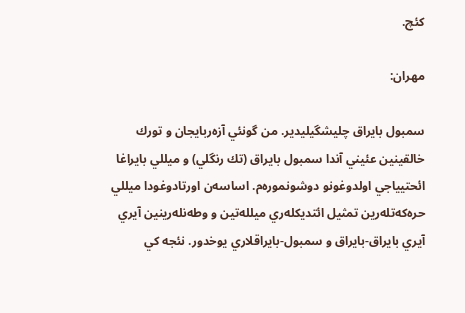کئچ.

مهران:

سمبول بايراق چليشگيليدير. من گونئي آزه‌ربايجان و تورك خالقينين عئيني آندا سمبول بايراق (تك رنگلي) و ميللي بايراغا ائحتيياجي اولدوغونو دوشونموره‌م. اساسه‌ن اورتادوغودا ميللي حره‌كه‌تله‌رين تمثيل ائتديكله‌ري ميلله‌تين و وطه‌نله‌رينين آيري آيري بايراق-بايراق و سمبول-بايراقلاري يوخدور. نئجه كي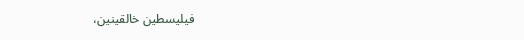فيليسطين خالقينين،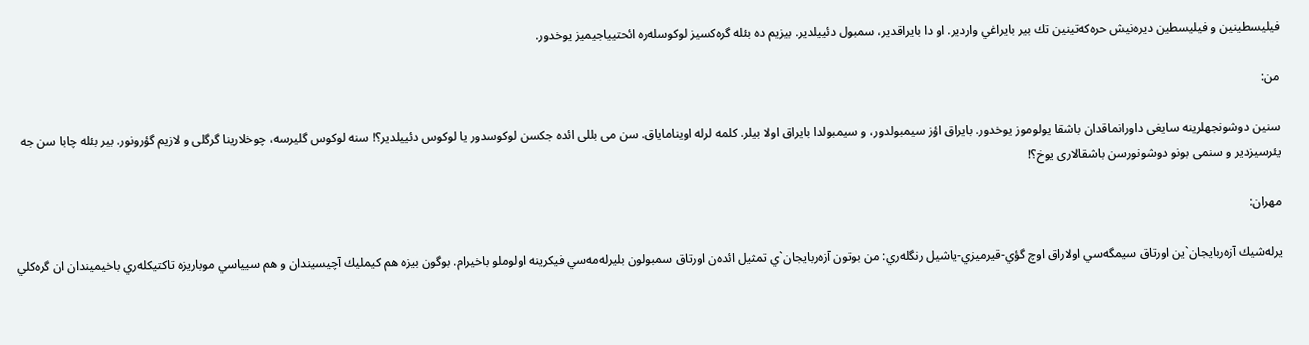فيليسطينين و فيليسطين ديره‌نيش حره‌كه‌تينين تك بير بايراغي واردير. او دا بايراقدير، سمبول دئييلدير. بيزيم ده بئله گره‌كسيز لوكوسله‌ره ائحتيياجيميز يوخدور.

من:

سنین دوشونجهلرینه سایغی داورانماقدان باشقا یولوموز یوخدور. بایراق اؤز سیمبولدور، و سیمبولدا بایراق اولا بیلر. کلمه لرله اوینامایاق. سن می بللی ائده جکسن لوکوسدور یا لوکوس دئییلدیر؟! سنه لوکوس گلیرسه، چوخلارینا گرگلی و لازیم گؤرونور. بیر بئله چابا سن جه یئرسیزدیر و سنمی بونو دوشونورسن باشقالاری یوخ؟!

مهران:

يرله‌شيك آزه‌ربايجان`ين اورتاق سيمگه‌سي اولاراق اوچ گؤي-قيرميزي-ياشيل رنگله‌ري: من بوتون آزه‌ربايجان`ي تمثيل ائده‌ن اورتاق سمبولون بليرله‌مه‌سي فيكرينه اولوملو باخيرام. بوگون بيزه هم كيمليك آچيسيندان و هم سيياسي موباريزه تاكتيكله‌ري باخيميندان ان گره‌كلي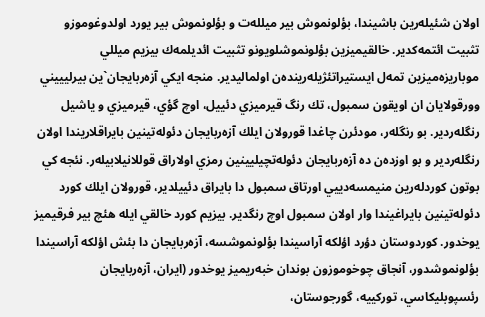اولان شئيله‌رين باشيندا، بؤلونموش بير ميلله‌ت و بؤلونموش بير يورد اولدوغوموزو تثبيت ائتمه‌كدير. خالقيميزين بؤلونموشلويونو تثبيت ائديلمه‌ك بيزيم ميللي موباريزه‌ميزين تمه‌ل ايستيراتئژيله‌رينده‌ن اولماليدير. منجه ايكي آزه‌ربايجان`ين بيرليييني وورقولايان ان اويقون سمبول، تك رنگ قيرميزي دئييل، اوچ گؤي، قيرميزي و ياشيل رنگله‌ردير. بو رنگله‌ر، مودئرن چاغدا قورولان ايلك آزه‌ربايجان دئوله‌تينين بايراقلاريندا اولان رنگله‌ردير و بو اوزده‌ن ده آزه‌ربايجان دئوله‌تچيليينين رمزي اولاراق قوللانيلابيله‌ر. نئجه كي بوتون كوردله‌رين منيمسه‌دييي اورتاق سمبول دا بايراق دئييلدير، قورولان ايلك كورد دئوله‌تينين بايراغيندا وار اولان سمبول اوچ رنگدير. بيزيم كورد خالقي ايله هئچ بير فرقيميز يوخدور. كوردوستان دؤرد اؤلكه آراسيندا بؤلونموشسه، آزه‌ربايجان دا بئش اؤلكه آراسيندا بؤلونموشدور، آنجاق چوخوموزون بوندان خبه‌ريميز يوخدور (ايران، آزه‌ربايجان رئسپوبليكاسي، توركييه، گورجوستان،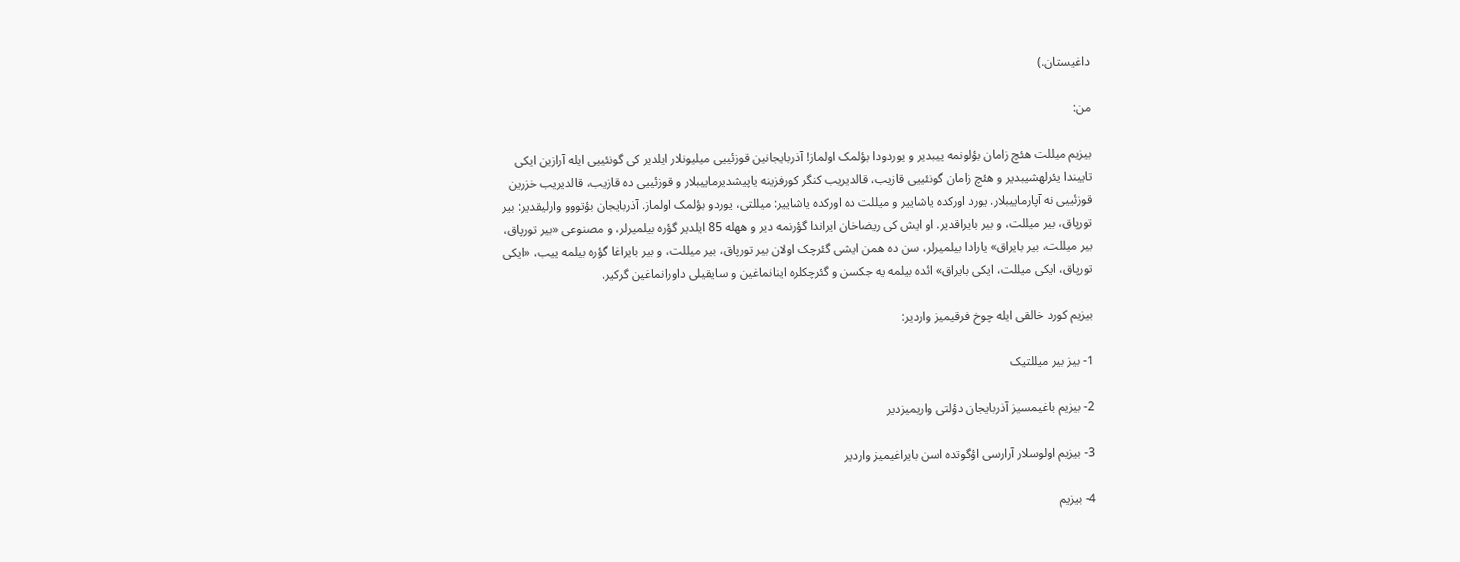داغيستان.)

من:

بیزیم میللت هئچ زامان بؤلونمه ییبدیر و یوردودا بؤلمک اولماز! آذربایجانین قوزئییی میلیونلار ایلدیر کی گونئییی ایله آرازین ایکی تاییندا یئرلهشیبدیر و هئچ زامان گونئییی قازیب، قالدیریب کنگر کورفزینه یاپیشدیرماییبلار و قوزئییی ده قازیب، قالدیریب خزرین قوزئییی نه آپارماییبلار. یورد اورکده یاشاییر و میللت ده اورکده یاشاییر: میللتی، یوردو بؤلمک اولماز. آذربایجان بؤتووو وارلیقدیر: بیر تورپاق، بیر میللت، و بیر بایراقدیر. او ایش کی ریضاخان ایراندا گؤرنمه دیر و ههله 85 ایلدیر گؤره بیلمیرلر، و مصنوعی «بیر تورپاق، بیر میللت، بیر بایراق» یارادا بیلمیرلر، سن ده همن ایشی گئرچک اولان بیر تورپاق، بیر میللت، و بیر بایراغا گؤره بیلمه ییب، «ایکی تورپاق، ایکی میللت، ایکی بایراق» ائده بیلمه یه جکسن و گئرچکلره اینانماغین و سایقیلی داورانماغین گرکیر.

بیزیم کورد خالقی ایله چوخ فرقیمیز واردیر:

1- بیز بیر میللتیک

2- بیزیم باغیمسیز آذربایجان دؤلتی واریمیزدیر

3- بیزیم اولوسلار آرارسی اؤگوتده اسن بایراغیمیز واردیر

4- بیزیم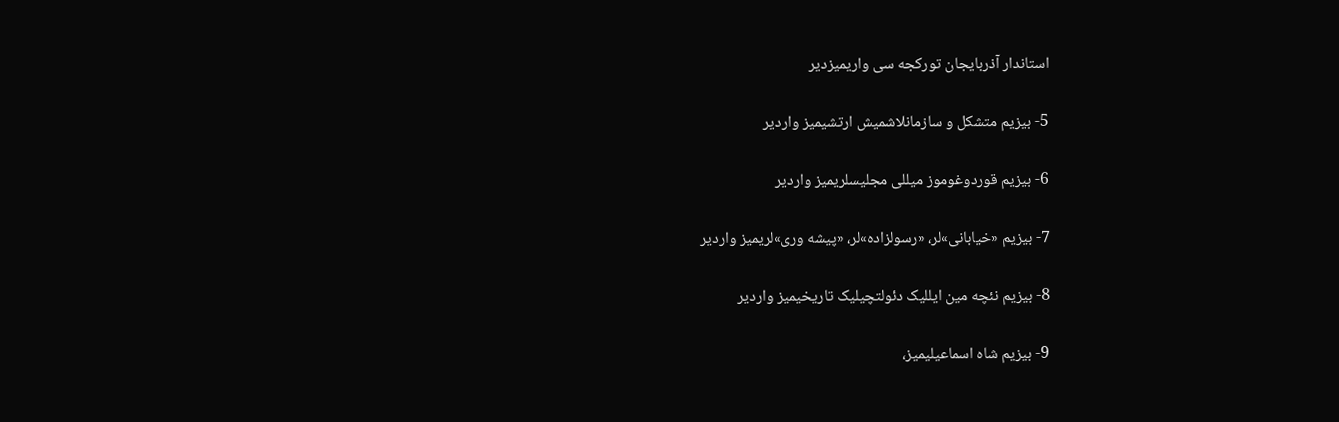استاندار آذربایجان تورکجه سی واریمیزدیر

5- بیزیم متشکل و سازمانلاشمیش ارتشیمیز واردیر

6- بیزیم قوردوغوموز میللی مجلیسلریمیز واردیر

7- بیزیم «خیابانی»لر، «رسولزاده»لر، «پیشه وری»لریمیز واردیر

8- بیزیم نئچه مین ایللیک دئولتچیلیک تاریخیمیز واردیر

9- بیزیم شاه اسماعیلیمیز،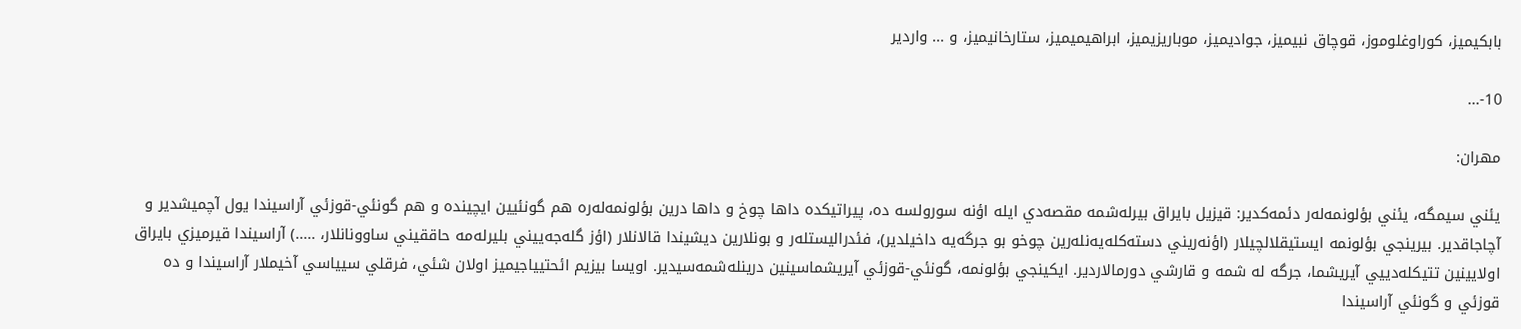بابکیمیز، کوراوغلوموز، قوچاق نبیمیز، جوادیمیز، موباریزیمیز، ابراهیمیمیز، ستارخانیمیز، و ... واردیر

10-...

مهران:

يئني سيمگه، يئني بؤلونمه‌له‌ر دئمه‌كدير: قيزيل بايراق بيرله‌شمه مقصه‌دي ايله اؤنه سورولسه ده، پيراتيكده داها چوخ و داها درين بؤلونمه‌له‌ره هم گونئيين ايچينده و هم گونئي-قوزئي آراسيندا يول آچميشدير و آچاجاقدير. بيرينجي بؤلونمه ايستيقلالچيلار (اؤنه‌ريني دسته‌كله‌يه‌نله‌رين چوخو بو جرگه‌يه داخيلدير)، فئدراليستله‌ر و بونلارين ديشيندا قالانلار (اؤز گله‌جه‌ييني بليرله‌مه حاققيني ساوونانلار، .....) آراسيندا قيرميزي بايراق اولايينين تتيكله‌دييي آيريشما، جرگه له شمه و قارشي دورمالاردير. ايكينجي بؤلونمه، گونئي-قوزئي آيريشماسينين درينله‌شمه‌سيدير. اويسا بيزيم ائحتيياجيميز اولان شئي، فرقلي سيياسي آخيملار آراسيندا و ده قوزئي و گونئي آراسيندا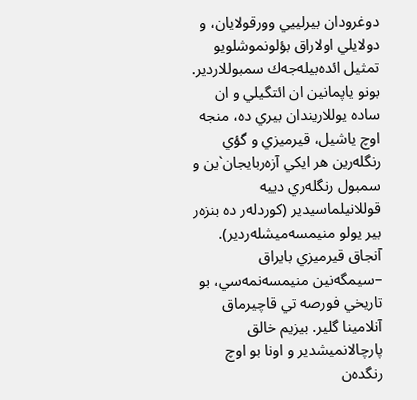دوغرودان بيرلييي وورقولايان، و دولايلي اولاراق بؤلونموشلويو تمثيل ائده‌بيله‌جه‌ك سمبوللاردير. بونو ياپمانين ان ائتگيلي و ان ساده يوللاريندان بيري ده، منجه اوچ ياشيل، قيرميزي و گؤي رنگله‌رين هر ايكي آزه‌ربايجان`ين و سمبول رنگله‌‌ري دييه قوللانيلماسيدير (كوردله‌ر ده بنزه‌ر بير يولو منيمسه‌ميشله‌ردير). آنجاق قيرميزي بايراق –سيمگه‌نين منيمسه‌نمه‌سي، بو تاريخي فورصه تي قاچيرماق آنلامينا گلير. بيزيم خالق پارچالانميشدير و اونا بو اوچ رنگده‌ن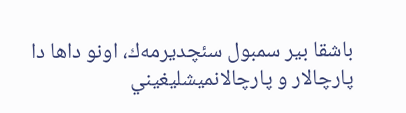باشقا بير سمبول سئچديرمه‌ك، اونو داها دا پارچالار و پارچالانميشليغيني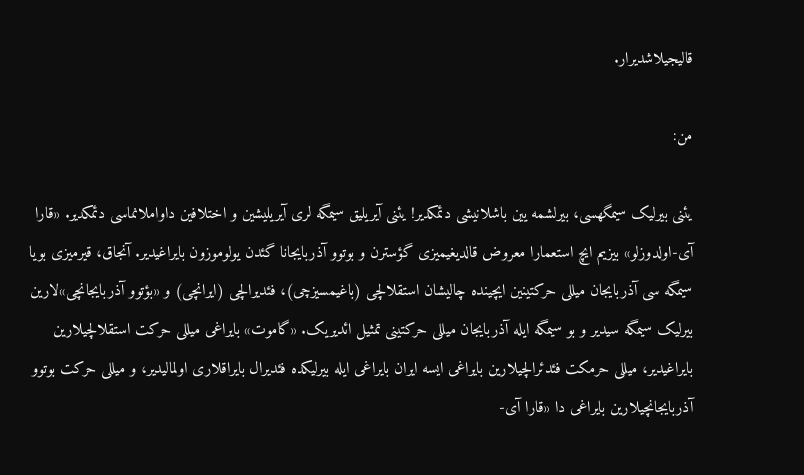قاليجيلاشديرار.

من:

یئنی بیرلیک سیمگهسی، بیرلشمه یین باشلانیشی دئمکدیر! یئنی آیریلیق سیمگه لری آیریلیشین و اختلافین داواملانماسی دئمکدیر. «قارا آی-اولدوزلو» بیزیم ایچ استعمارا معروض قالدیغیمیزی گؤسترن و بوتوو آذربایجانا گئدن یولوموزون بایراغیدیر. آنجاق، قیرمیزی بویا سیمگه سی آذربایجان میللی حرکتینین ایچینده چالیشان استقلالچی (باغیمسیزچی)، فئدیرالچی (ایرانچی) و «بؤتوو آذربایجانچی»لارین بیرلیک سیمگه سیدیر و بو سیمگه ایله آذربایجان میللی حرکتینی تمثیل ائدیریک. «گاموت» بایراغی میللی حرکت استقلالچیلارین بایراغیدیر، میللی حرمکت فئدئرالچیلارین بایراغی ایسه ایران بایراغی ایله بیرلیکده فئدیرال بایراقلاری اولمالیدیر، و میللی حرکت بوتوو آذربایجانچیلارین بایراغی دا «قارا آی-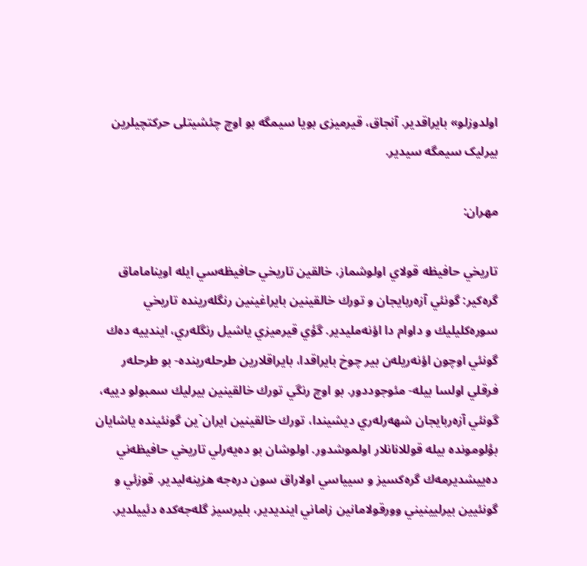اولدوزلو» بایراقدیر. آنجاق، قیرمیزی بویا سیمگه بو اوچ چئشیتلی حرکتچیلرین بیرلیک سیمگه سیدیر.

مهران:

تاريخي حافيظه قولاي اولوشماز، خالقين تاريخي حافيظه‌سي ايله اويناماماق گره‌كير: گونئي آزه‌ربايجان و تورك خالقينين بايراغينين رنگله‌رينده تاريخي سوره‌كليليك و داوام دا اؤنه‌مليدير. گؤي قيرميزي ياشيل رنگله‌ري، ايندييه ده‌ك گونئي اوچون اؤنه‌ريله‌ن بير چوخ بايراقدا، بايراقلارين طرحله‌رينده- بو طرحله‌ر فرقلي اولسا بيله- مئوجوددور. بو اوچ رنگي تورك خالقينين بيرليك سمبولو دييه، گونئي آزه‌ربايجان شهه‌رله‌ري ديشيندا، تورك خالقينين ايران`ين گونئينده ياشايان بؤلومونده بيله قوللانانلار اولموشدور. اولوشان بو ده‌يه‌رلي تاريخي حافيظه‌ني ده‌ييشديرمه‌ك گره‌كسيز و سيياسي اولاراق سون دره‌جه هزينه‌ليدير. قوزئي و گونئيين بيرليينيني وورقولامانين زاماني اينديدير، بليرسيز گله‌جه‌كده دئييلدير.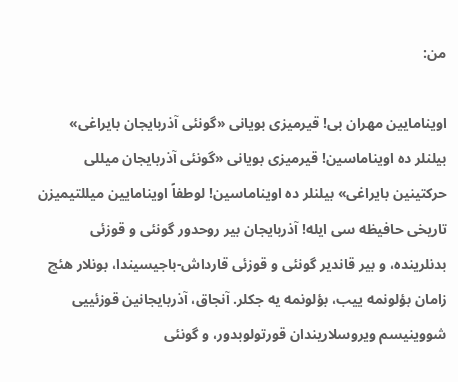من:

اوینامایین مهران بی! قیرمیزی بویانی «گونئی آذربایجان بایراغی» بیلنلر ده اویناماسین! قیرمیزی بویانی «گونئی آذربایجان میللی حرکتینین بایراغی» بیلنلر ده اویناماسین! لوطفاً اوینامایین میللتیمیزن تاریخی حافیظه سی ایله! آذربایجان بیر روحدور گونئی و قوزئی بدنلرینده، و بیر قاندیر گونئی و قوزئی قارداش-باجیسیندا، بونلار هئچ زامان بؤلونمه ییب، بؤلونمه یه جکلر. آنجاق، آذربایجانین قوزئییی شووینیسم ویروسلاریندان قورتولوبدور، و گونئی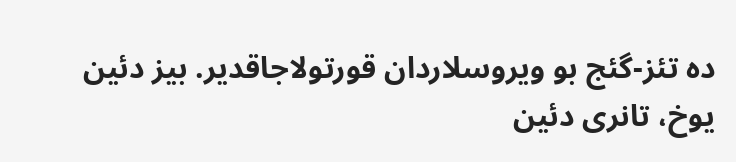ده تئز-گئج بو ویروسلاردان قورتولاجاقدیر. بیز دئین یوخ، تانری دئین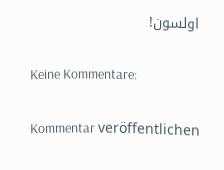اولسون!

Keine Kommentare:

Kommentar veröffentlichen